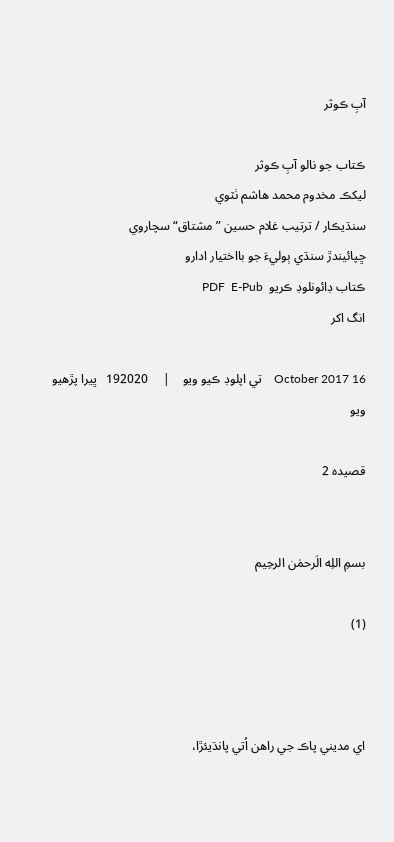آبِ ڪوثر

ڪتاب جو نالو آبِ ڪوثر
ليکڪ مخدوم محمد هاشم ٺٽوي
سنڌيڪار / ترتيب غلام حسين ”مشتاق“ سچاروي
ڇپائيندڙ سنڌي ٻوليءَ جو بااختيار ادارو
ڪتاب ڊائونلوڊ ڪريو  PDF  E-Pub
انگ اکر

16 October 2017    تي اپلوڊ ڪيو ويو    |     192020   ڀيرا پڙهيو ويو

قصيده 2


بسمِ اللِه الَرحمٰن الرحِيم

(1)



اي مديني پاڪ جي راهن اُتي پانڌيئڙا،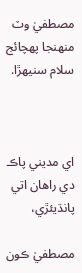مصطفيٰ وٽ منهنجا پهچائج سلام سنيهڙا.



اي مديني پاڪ دي راهان اتي پانڌيئڙي،

مصطفيٰ ڪون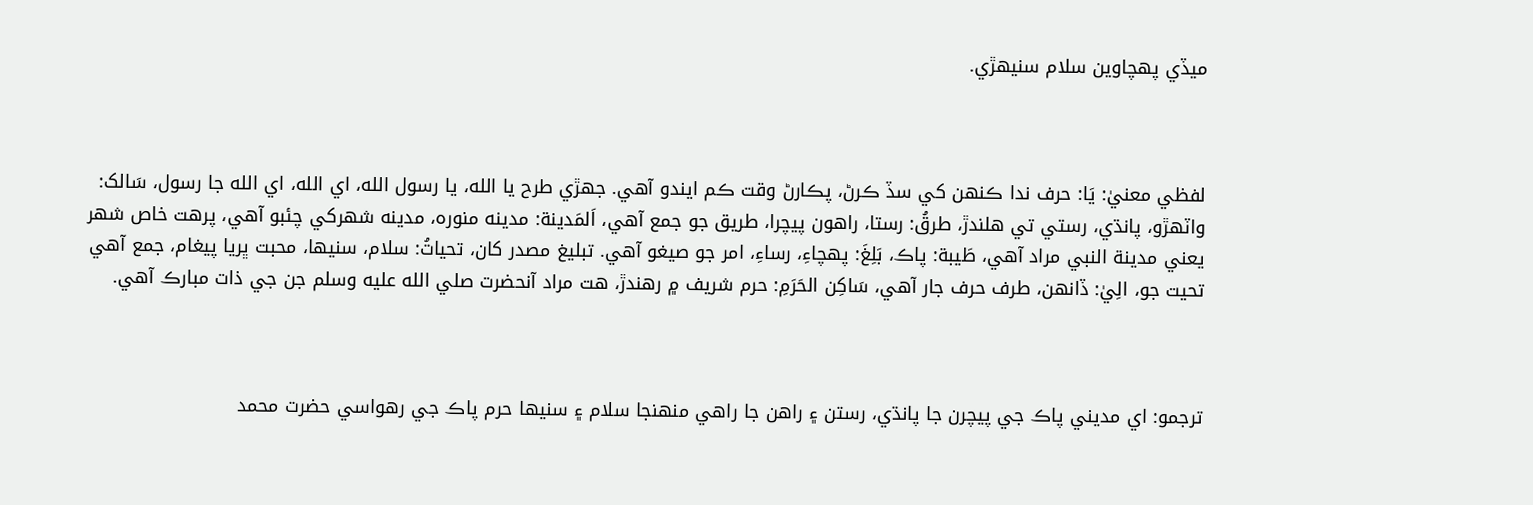ميڏي پهچاوين سلام سنيهڙي.



لفظي معنيٰ: يَا: حرف ندا ڪنهن کي سڏ ڪرڻ، پڪارڻ وقت ڪم ايندو آهي. جهڙي طرح يا الله، يا رسول الله، اي الله، اي الله جا رسول، سَالک: واٽهڙو، پانڌي، رستي تي هلندڙ، طرقُ: رستا، راهون پيچرا، طريق جو جمع آهي، اَلمَدينة: مدينه منوره، مدينه شهرکي چئبو آهي، پرهت خاص شهر يعني مدينة النبي مراد آهي، طَيبة: پاڪ، بَلِغَ: پهچاءِ، رساءِ، امر جو صيغو آهي. تبليغ مصدر کان، تحياتُ: سلام، سنيها، محبت ڀريا پيغام، جمع آهي تحيت جو، الِيٰ: ڏانهن، طرف حرف جار آهي، سَاکِن الحَرَمِ: حرم شريف ۾ رهندڙ، هت مراد آنحضرت صلي الله عليه وسلم جن جي ذات مبارڪ آهي.



ترجمو: اي مديني پاڪ جي پيچرن جا پانڌي، رستن ۽ راهن جا راهي منهنجا سلام ۽ سنيها حرم پاڪ جي رهواسي حضرت محمد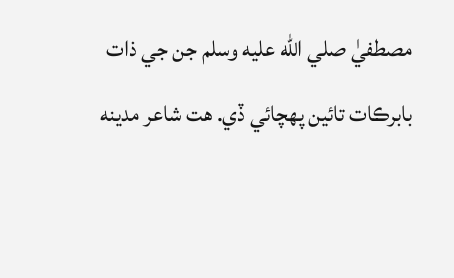مصطفيٰ صلي الله عليه وسلم جن جي ذات بابرڪات تائين پهچائي ڏي. هت شاعر مدينه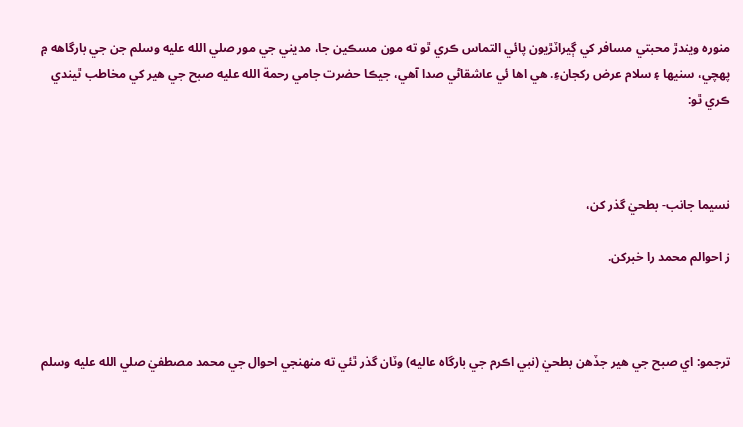منوره ويندڙ محبتي مسافر کي ڳيراٽڙيون پائي التماس ڪري ٿو ته مون مسڪين جا، مديني جي مور صلي الله عليه وسلم جن جي بارگاهه ۾ پهچي، سنيها ۽ سلام عرض رکجانءِ. هي اها ئي عاشقاڻي صدا آهي، جيڪا حضرت جامي رحمة الله عليه صبح جي هير کي مخاطب ٿيندي ڪري ٿو:



نسيما جانب- بطحيٰ گذر کن،

ز احوالم محمد را خبرکن.



ترجمو: اي صبح جي هير جڏهن بطحيٰ (نبي اڪرم جي بارگاه عاليه) وٽان گذر ٿئي ته منهنجي احوال جي محمد مصطفيٰ صلي الله عليه وسلم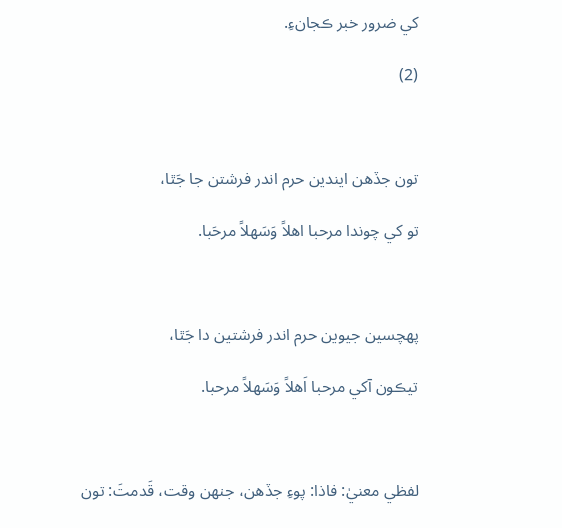کي ضرور خبر ڪجانءِ.

(2)



تون جڏهن ايندين حرم اندر فرشتن جا جَٿا،

تو کي چوندا مرحبا اهلاً وَسَهلاً مرحَبا.



پهچسين جيوين حرم اندر فرشتين دا جَٿا،

تيڪون آکي مرحبا اَهلاً وَسَهلاً مرحبا.



لفظي معنيٰ: فاذا: پوءِ جڏهن، جنهن وقت، قَدمتَ: تون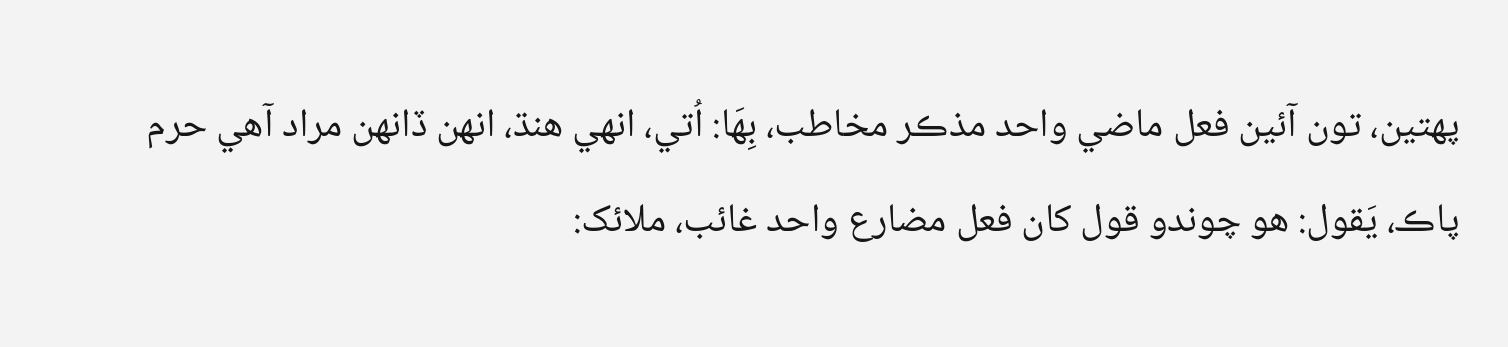پهتين، تون آئين فعل ماضي واحد مذڪر مخاطب، بِهَا: اُتي، انهي هنڌ، انهن ڏانهن مراد آهي حرم پاڪ، يَقول: هو چوندو قول کان فعل مضارع واحد غائب، ملائک: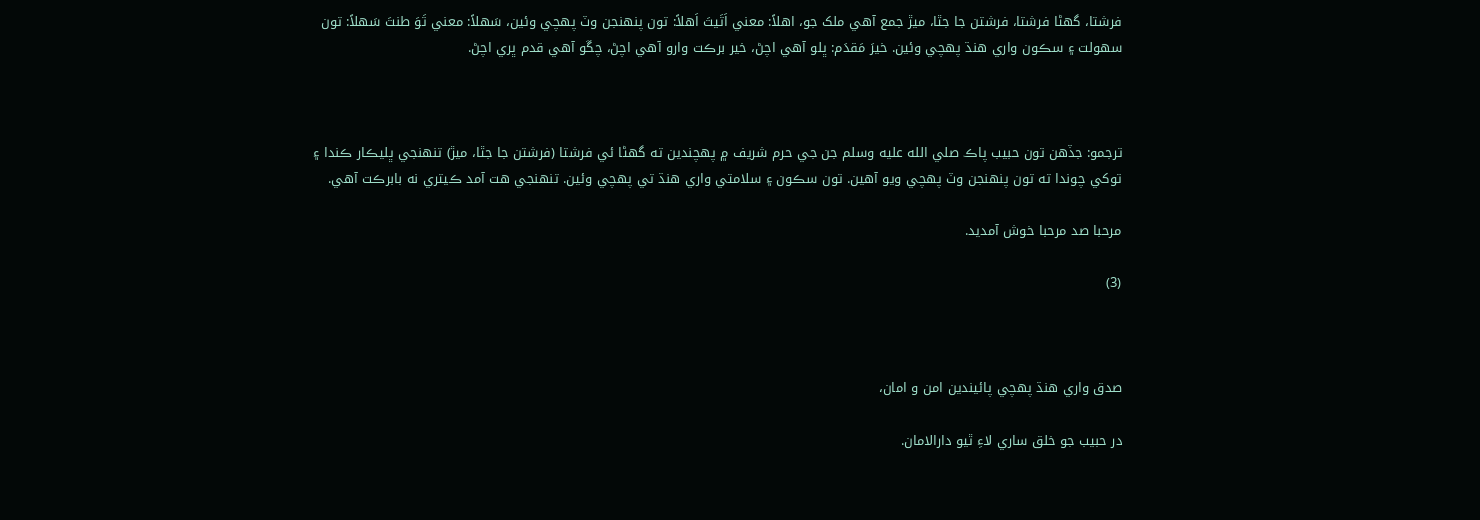فرشتا، گهڻا فرشتا، فرشتن جا جٿا، ميڙ جمع آهي ملک جو، اهلاً: معني اَتَيتَ اَهلاً: تون پنهنجن وٽ پهچي وئين، سَهلاً: معني تَوَ طنتَ سَهلاً: تون سهولت ۽ سڪون واري هنڌ پهچي وئين. خيرَ مَقدَم: ڀلو آهي اچڻ، خير برڪت وارو آهي اچڻ، چڱو آهي قدم ڀري اچڻ.



ترجمو: جڏهن تون حبيب پاڪ صلي الله عليه وسلم جن جي حرم شريف ۾ پهچندين ته گهڻا ئي فرشتا (فرشتن جا جٿا، ميڙ) تنهنجي ڀليڪار ڪندا ۽ توکي چوندا ته تون پنهنجن وٽ پهچي ويو آهين. تون سڪون ۽ سلامتي واري هنڌ تي پهچي وئين. تنهنجي هت آمد ڪيتري نه بابرڪت آهي.

مرحبا صد مرحبا خوش آمديد.

(3)



صدق واري هنڌ پهچي پائيندين امن و امان،

در حبيب جو خلق ساري لاءِ ٿيو دارالامان.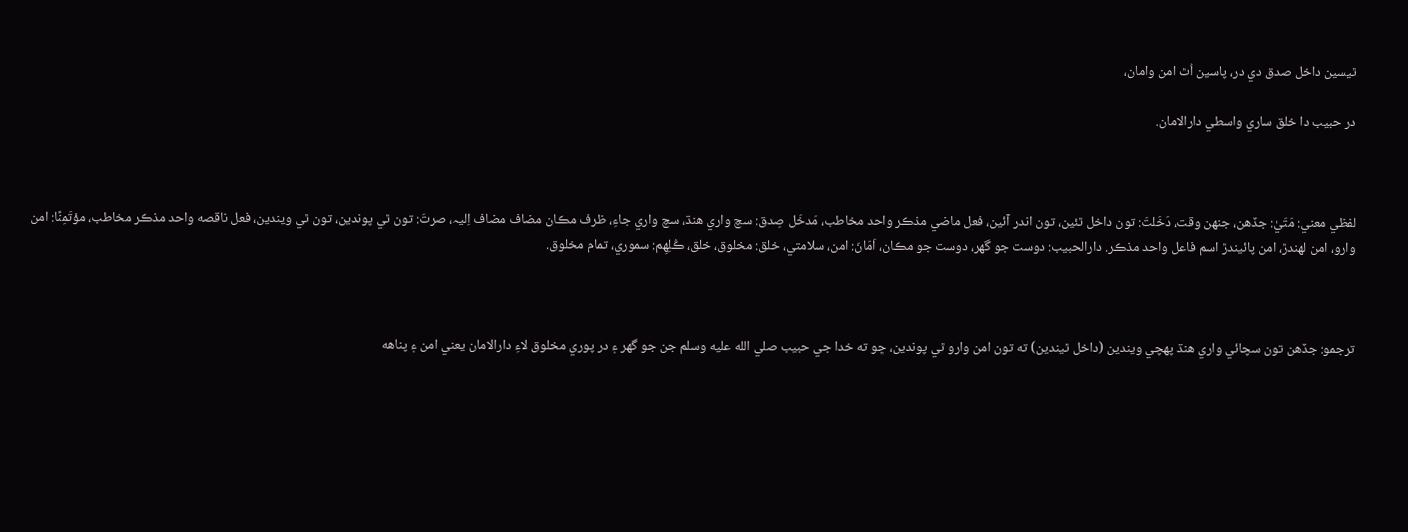ٿيسين داخل صدق دي در، پاسين اُٿ امن وامان،

در حبيب دا خلق ساري واسطي دارالامان.



لفظي معني: مَتَيٰ: جڏهن، جنهن وقت، دَخَلتَ: تون داخل ٿئين، تون اندر آئين، فعل ماضي مذڪر واحد مخاطب، مَدخَل صِدق: سچ واري هنڌ، سچ واري جاءِ، ظرف مڪان مضاف مضاف اِليہ، صرتَ: تون ٿي پوندين، تون ٿي ويندين، فعل ناقصه واحد مذڪر مخاطب، مؤتَمِنًا: امن وارو، امن لهندڙ، امن پائيندڙ اسم فاعل واحد مذڪر. دارالحبيب: دوست جو گهر، دوست جو مڪان، اَمَانَ: امن، سلامتي، خلق: مخلوق، خلق، ڪُلِهِم: سموري، تمام مخلوق.



ترجمو: جڏهن تون سچائي واري هنڌ پهچي ويندين (داخل ٿيندين) ته تون امن وارو ٿي پوندين، ڇو ته خدا جي حبيب صلي الله عليه وسلم جن جو گهر ۽ در پوري مخلوق لاءِ دارالامان يعني امن ۽ پناهه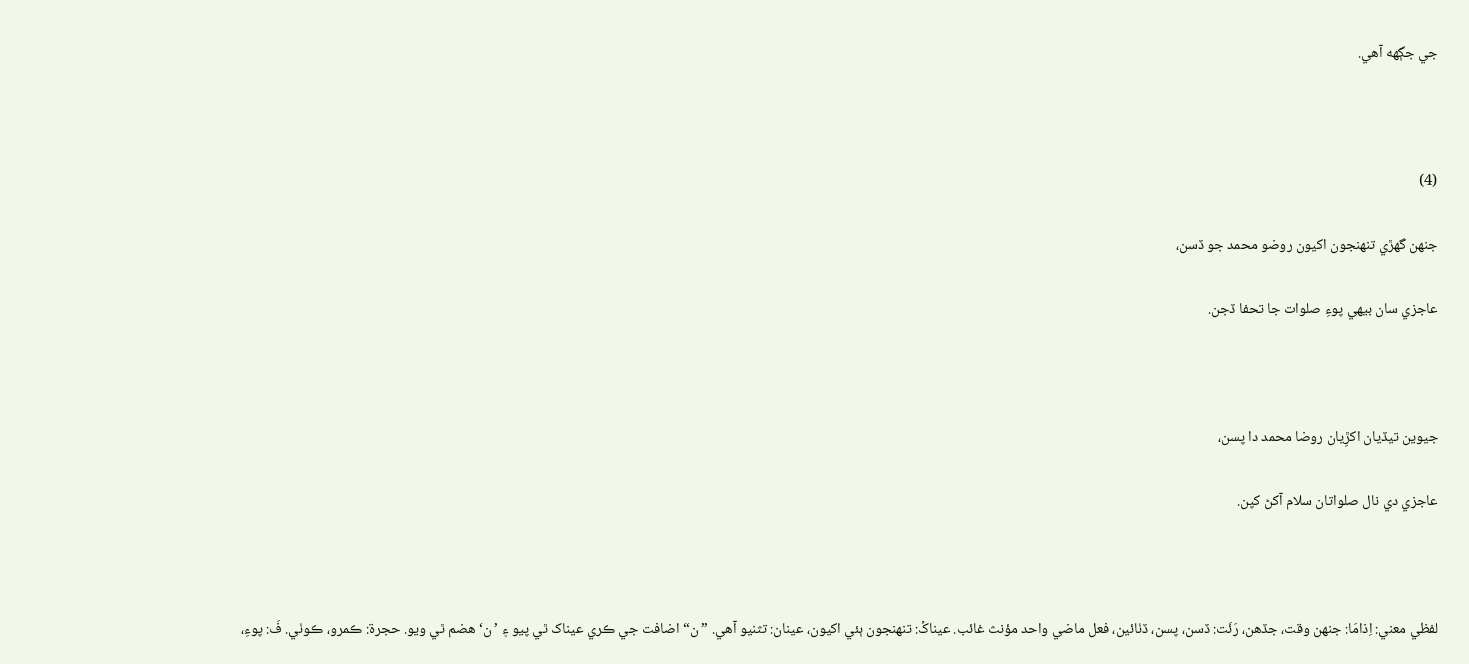جي جڳهه آهي.



(4)

جنهن گهڙي تنهنجون اکيون روضو محمد جو ڏسن،

عاجزي سان بيهي پوءِ صلوات جا تحفا ڏجن.



جيوين تيڏيان اکڙِيان روضا محمد دا پسن،

عاجزي دي نال صلواتان سلام آکڻ کپن.



لفظي معني: اِذامَا: جنهن وقت، جڏهن، رَئَت: ڏسن، پسن، ڏٺائين، فعل ماضي واحد مؤنث غائب. عيناکۡ: تنهنجون ٻئي اکيون، عينان: تثنيو آهي. ”ن“ اضافت جي ڪري عيناک ٿي پيو ۽ ’ن‘ هضم ٿي ويو. حجرة: ڪمرو، ڪوٺي. فَ: پوءِ،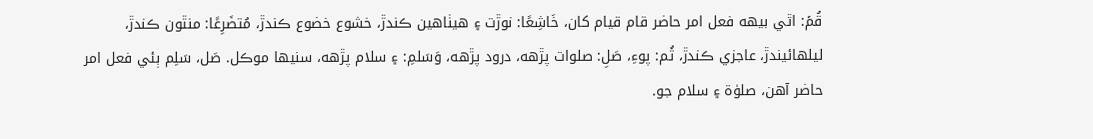قُمۡ: اٿي بيهه فعل امر حاضر قام قيام کان، خَاشِعًا: نوڙت ۽ هيٺاهين ڪندڙ، خشوع خضوع ڪندڙ، مُتضَرِعًا: منٿون ڪندڙ، ليلهائيندڙ، عاجزي ڪندڙ، ثُم: پوءِ، صَلِ: صلوات پڙهه، درود پڙهه، وَسَلمِ: ۽ سلام پڙهه، سنيها موڪل. صَل، سَلِم ٻئي فعل امر حاضر آهن، صلوٰة ۽ سلام جو.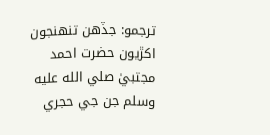ترجمو: جڏهن تنهنجون اکڙيون حضرت احمد مجتبيٰ صلي الله عليه وسلم جن جي حجري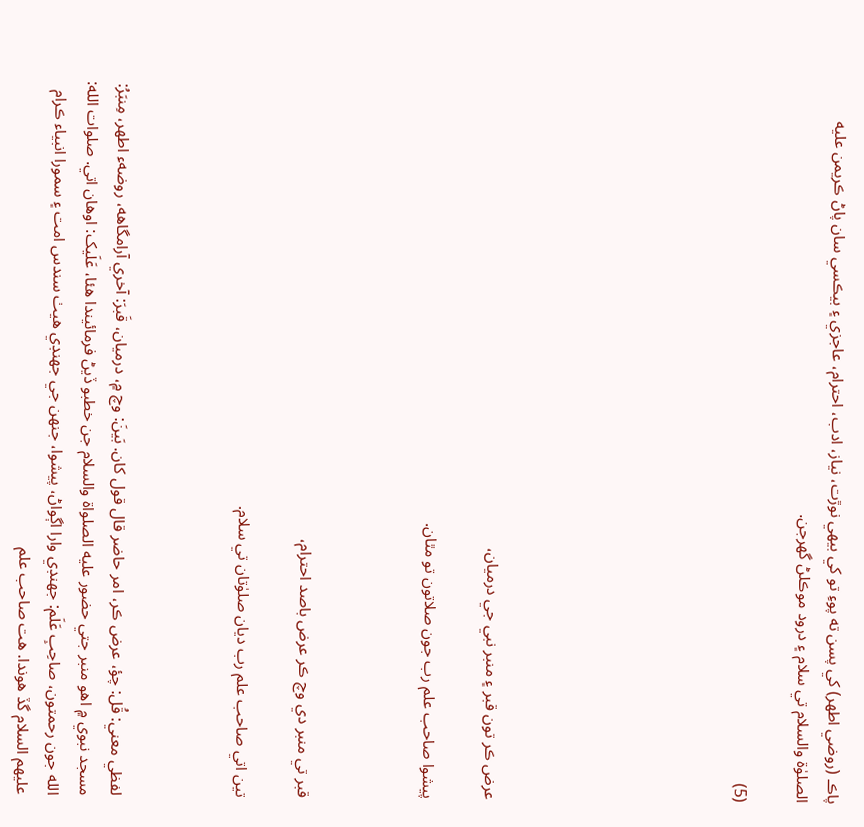پاڪ (روضي اطهر) کي پسن ته پوءِ تو کي بيهي نوڙت، نياز، ادب، احترام، عاجزي ۽ بيڪسي سان پاڻ ڪريمن عليه الصلوٰة والسلام تي سلام ۽ درود موڪلڻ گهرجن.

(5)







عرض ڪر تون قبر ۽ منبر نبي جي درميان،

پيشوا صاحب علم رب جون صلاتون تو مٿان.



قبر تي منبر دي وچ ڪر عرض باصد احترام،

تين اتي صاحب علم رب ديان صلوٰتان تي سلام.



لفظي معني: قُل: چؤ، عرض ڪر، امر حاضر قال قول کان. بَينَ: وچ ۾، درميان، قَبرَ: آخري آرامگاهه، روضهء اطهر، مِنبَرُ: مسجد نبوي ۾ اهو منبر جتي حضور عليه الصلواة والسلام جن خطبو ڏيڻ فرمائيندا هئا، عَلَيک: اوهان اتي. صلوات الله: الله جون رحمتون، صاحِبِ عَلَم: جهنڊي وارا اڳواڻ، پيشوا، جنهن جي جهنڊي هيٺ سندس امت ۽ سمورا انبياء ڪرام عليهم السلام گڏ هوندا. هت صاحب علم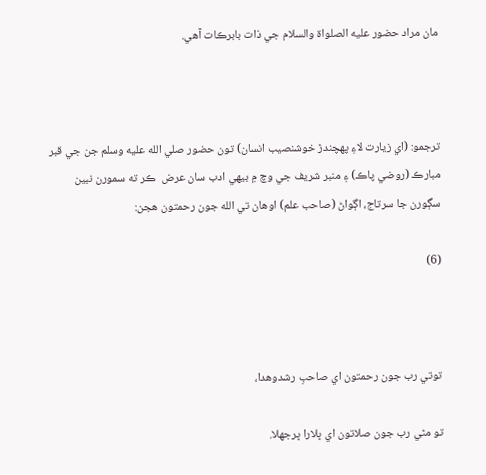مان مراد حضور عليه الصلواة والسلام جي ذات بابرڪات آهي.



ترجمو: (اي زيارت لاءِ پهچندڙ خوشنصيب انسان) تون حضور صلي الله عليه وسلم جن جي قبر مبارڪ (روضي پاڪ) ۽ منبر شريف جي وچ ۾ بيهي ادب سان عرض  ڪر ته سمورن نبين سڳورن جا سرتاج، اڳواڻ (صاحب علم) اوهان تي الله جون رحمتون هجن:

(6)



توتي رب جون رحمتون اي صاحبِ رشدوهدا،

تو مٿي رب جون صلاتون اي ڀلارا ڀرجهلا.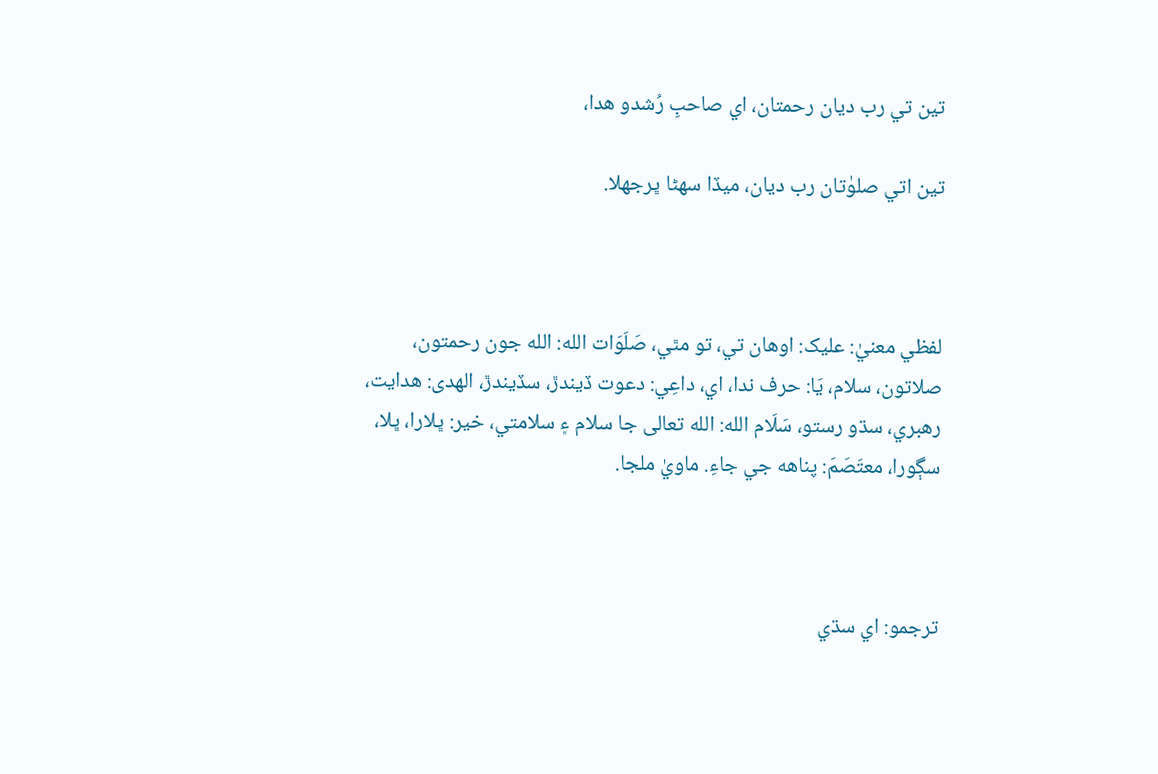تين تي رب ديان رحمتان، اي صاحبِ رُشدو هدا،

تين اتي صلوٰتان رب ديان، ميڏا سهڻا ڀرجهلا.



لفظي معنيٰ: عليک: اوهان تي، تو مٿي، صَلَوَات الله: الله جون رحمتون، صلاتون، سلام، يَا: حرف ندا، اي، داعِي: دعوت ڏيندڙ، سڏيندڙ، الهدى: هدايت، رهبري، سڌو رستو، سَلَام الله: الله تعالى جا سلام ۽ سلامتي، خير: ڀلارا، ڀلا، سڳورا، معتَصَمَ: پناهه جي جاءِ. ماويٰ ملجا.



ترجمو: اي سڌي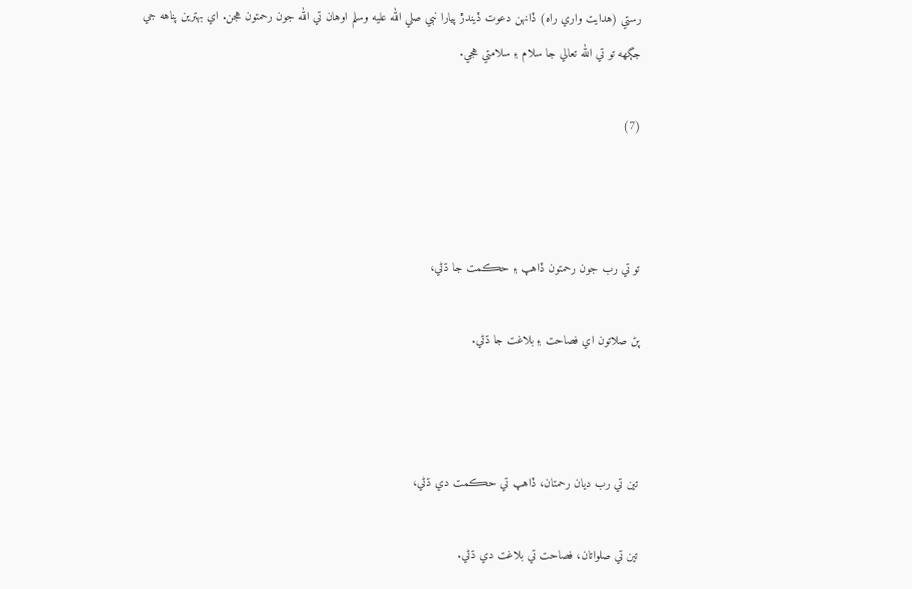رستي (هدايت واري راه) ڏانهن دعوت ڏيندڙ پيارا نبي صلي الله عليه وسلم اوهان تي الله جون رحمتون هجن. اي بهترين پناهه جي جڳهه تو تي الله تعالي جا سلام ۽ سلامتي هجي.

(7)



تو تي رب جون رحمتون ڏاهپ ۽ حڪمت جا ڌڻي،

پڻ صلاتون اي فصاحت ۽ بلاغت جا ڌڻي.



تين تي رب ديان رحمتان، ڏاهپ تي حڪمت دي ڌڻي،

تين تي صلواتان، فصاحت تي بلاغت دي ڌڻي.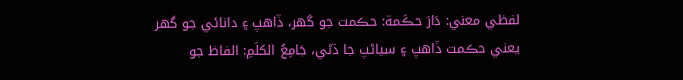لفظي معني: دَارَ حڪَمة: حڪمت جو گهر، ڏاهپ ۽ دانائي جو گهر يعني حڪمت ڏاهپ ۽ سياڻپ جا ڌڻي، جَامِعُ الکلَمِ: الفاظ جو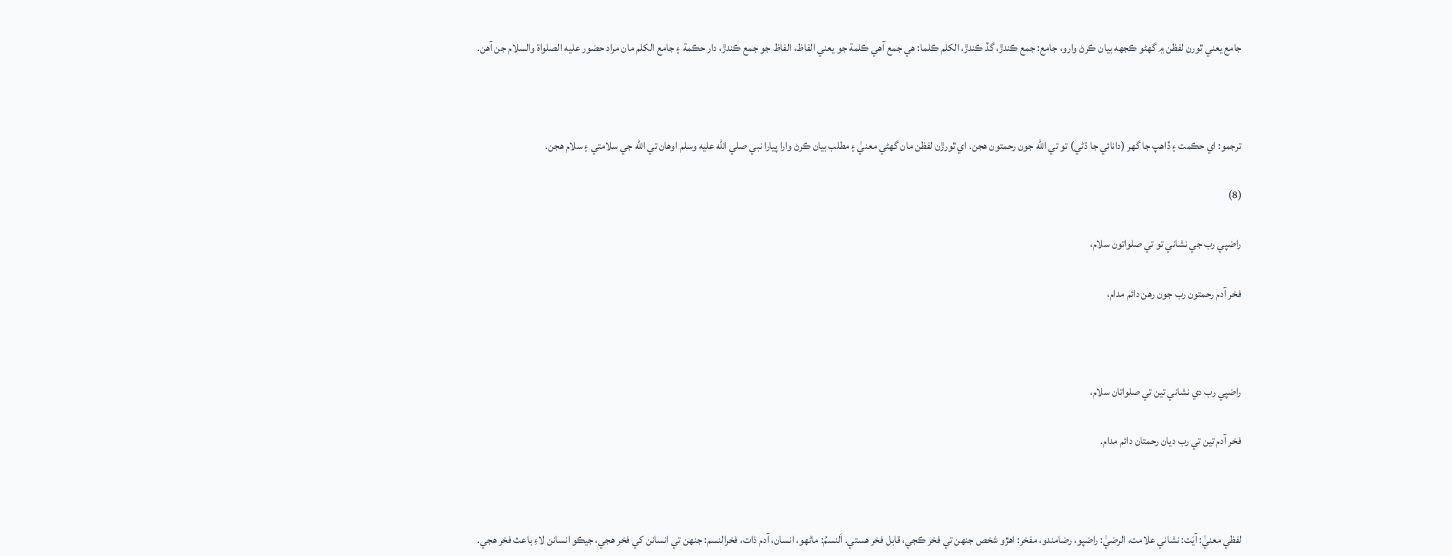جامع يعني ٿورن لفظن ۾ گهڻو ڪجهه بيان ڪرڻ وارو، جامع: جمع ڪندڙ، گڏ ڪندڙ، الکلم ڪلما: هي جمع آهي ڪلمة جو يعني الفاظ، الفاظ جو جمع ڪندڙ، دار حڪمة ۽ جامع الکلم مان مراد حضور عليه الصلواة والسلام جن آهن.



ترجمو: اي حڪمت ۽ ڏاهپ جا گهر (دانائي جا ڌڻي) تو تي الله جون رحمتون هجن. اي ٿورڙن لفظن مان گهڻي معنيٰ ۽ مطلب بيان ڪرڻ وارا پيارا نبي صلي الله عليه وسلم اوهان تي الله جي سلامتي ۽ سلام هجن.

(8)

راضپي رب جي نشاني تو تي صلواتون سلام،

فخر آدم رحمتون رب جون رهن دائم مدام،



راضپي رب دي نشاني تين تي صلواتان سلام،

فخر آدم تين تي رب ديان رحمتان دائم مدام.



لفظي معنيٰ: آيَت: نشاني علامت، الرضيٰ: راضپو، رضامندو، مفخر: اهڙو شخص جنهن تي فخر ڪجي، قابل فخر هستي. اَلنسمُ: ماڻهو، انسان، آدم ذات، فخرالنسم: جنهن تي انسانن کي فخر هجي، جيڪو انسانن لاءِ باعث فخر هجي.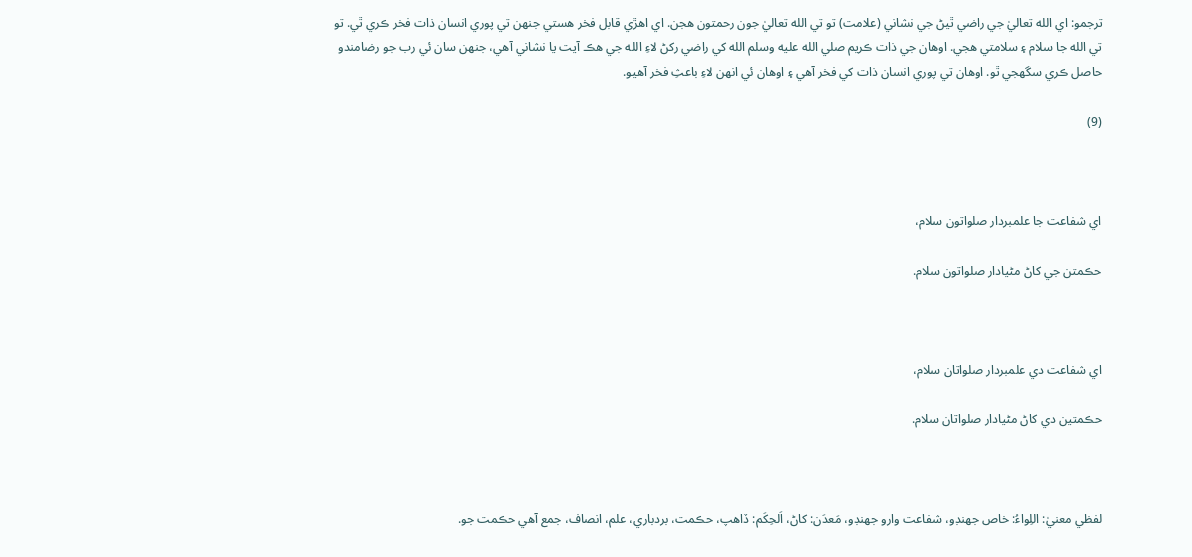ترجمو: اي الله تعاليٰ جي راضي ٿيڻ جي نشاني (علامت) تو تي الله تعاليٰ جون رحمتون هجن. اي اهڙي قابل فخر هستي جنهن تي پوري انسان ذات فخر ڪري ٿي. تو تي الله جا سلام ۽ سلامتي هجي. اوهان جي ذات ڪريم صلي الله عليه وسلم الله کي راضي رکڻ لاءِ الله جي هڪ آيت يا نشاني آهي، جنهن سان ئي رب جو رضامندو حاصل ڪري سگهجي ٿو. اوهان تي پوري انسان ذات کي فخر آهي ۽ اوهان ئي انهن لاءِ باعثِ فخر آهيو.

(9)



اي شفاعت جا علمبردار صلواتون سلام،

حڪمتن جي کاڻ مڻيادار صلواتون سلام.



اي شفاعت دي علمبردار صلواتان سلام،

حڪمتين دي کاڻ مڻيادار صلواتان سلام.



لفظي معنيٰ: اللِواءُ: خاص جهنڊو، شفاعت وارو جهنڊو، مَعدَن: کاڻ، اَلحِکَم: ڏاهپ، حڪمت، بردباري، علم، انصاف، جمع آهي حڪمت جو.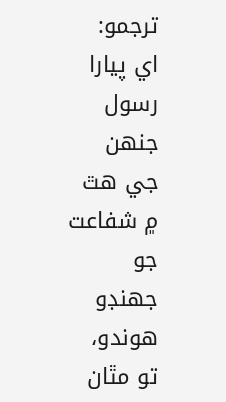ترجمو: اي پيارا رسول جنهن جي هٿ ۾ شفاعت جو جهنڊو هوندو، تو مٿان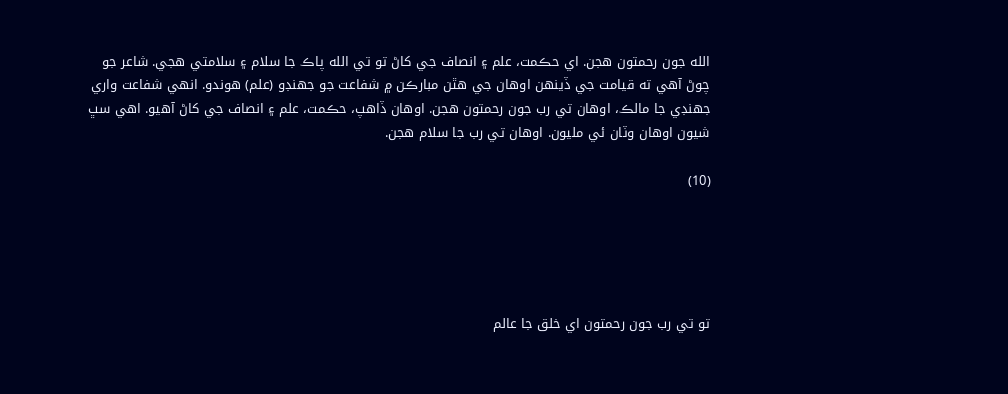الله جون رحمتون هجن. اي حڪمت، علم ۽ انصاف جي کاڻ تو تي الله پاڪ جا سلام ۽ سلامتي هجي. شاعر جو چوڻ آهي ته قيامت جي ڏينهن اوهان جي هٿن مبارڪن ۾ شفاعت جو جهنڊو (علم) هوندو. انهي شفاعت واري جهنڊي جا مالڪ، اوهان تي رب جون رحمتون هجن. اوهان ڏاهپ، حڪمت، علم ۽ انصاف جي کاڻ آهيو. اهي سڀ شيون اوهان وٽان ئي مليون. اوهان تي رب جا سلام هجن.

(10)





تو تي رب جون رحمتون اي خلق جا عالم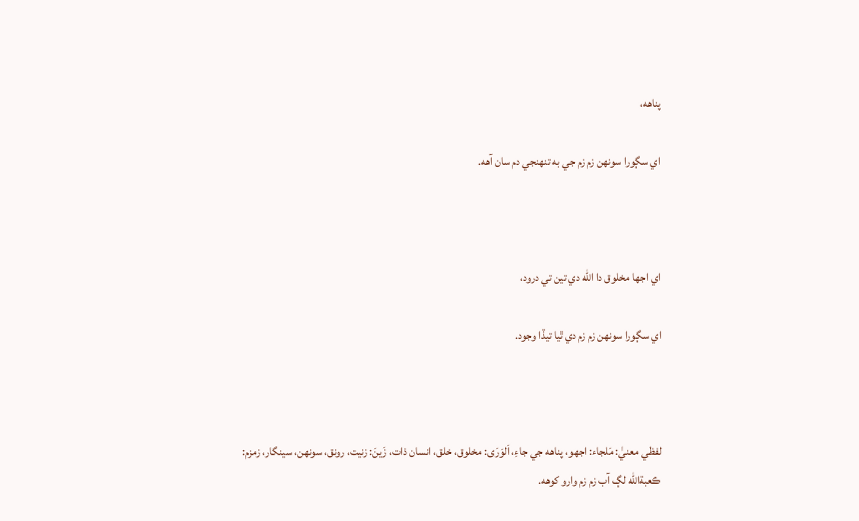پناهه،

اي سڳورا سونهن زم زم جي به تنهنجي دم سان آھه.



اي اجها مخلوق دا الله دي تين تي درود،

اي سڳورا سونهن زم زم دي ٿيا تيڏا وجود.



لفظي معنيٰ: مَلجاء: اجهو، پناهه جي جاءِ، اَلوَرَى: مخلوق، خلق، انسان ذات، زَينَ: زنيت، رونق، سونهن، سينگار، زمزم: ڪعبةالله لڳ آب زم زم وارو کوهه.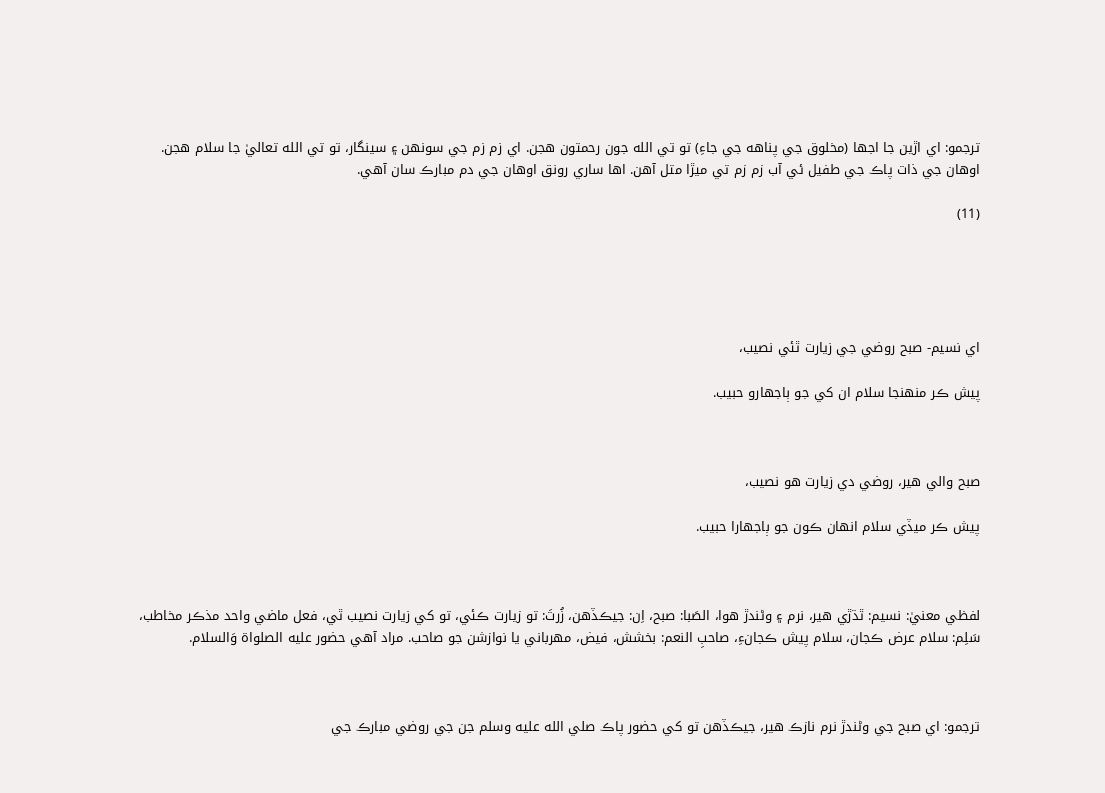ترجمو: اي اڙين جا اجها (مخلوق جي پناهه جي جاءِ) تو تي الله جون رحمتون هجن. اي زم زم جي سونهن ۽ سينگار، تو تي الله تعاليٰ جا سلام هجن. اوهان جي ذات پاڪ جي طفيل ئي آب زم زم تي ميڙا متل آهن. اها ساري رونق اوهان جي دم مبارڪ سان آهي.

(11)





اي نسيم- صبح روضي جي زيارت ٿئي نصيب،

پيش ڪر منهنجا سلام ان کي جو ٻاجهارو حبيب.



صبح والي هير، روضي دي زيارت هو نصيب،

پيش ڪر ميڏي سلام انهان ڪون جو ٻاجهارا حبيب.



لفظي معنيٰ: نسيم: ٿڌڙي هير، نرم ۽ وڻندڙ هوا، الصَبا: صبح، اِن: جيڪڏهن، زُرتَ: تو زيارت ڪئي، تو کي زيارت نصيب ٿي، فعل ماضي واحد مذڪر مخاطب، سَلِم: سلام عرض ڪجان، سلام پيش ڪجانءِ، صاحبِ النعم: بخشش، فيض، مهرباني يا نوازشن جو صاحب. مراد آهي حضور عليه الصلواة وَالسلام.



ترجمو: اي صبح جي وڻندڙ نرم نازڪ هير، جيڪڏهن تو کي حضور پاڪ صلي الله عليه وسلم جن جي روضي مبارڪ جي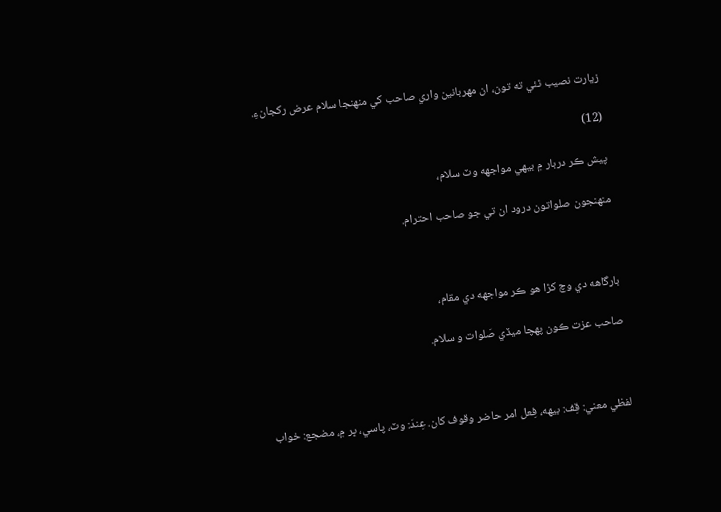زيارت نصيب ٿئي ته تون، ان مهربانين واري صاحب کي منهنجا سلام عرض رکجانءِ.

(12)

پيش ڪر دربار ۾ بيهي مواجهه وٽ سلام،

منهنجون صلواتون درود ان تي جو صاحب احترام.



بارگاهه دي وچ کڙا هو ڪر مواجهه دي مقام،

صاحب عزت ڪون پهچا ميڏي صَلوات و سلام.



لفظي معني: قِف: بيهه، فِعل امر حاضر وقوف کان. عِندَ: وٽ، پاسي، ڀر ۾، مضجع: خواب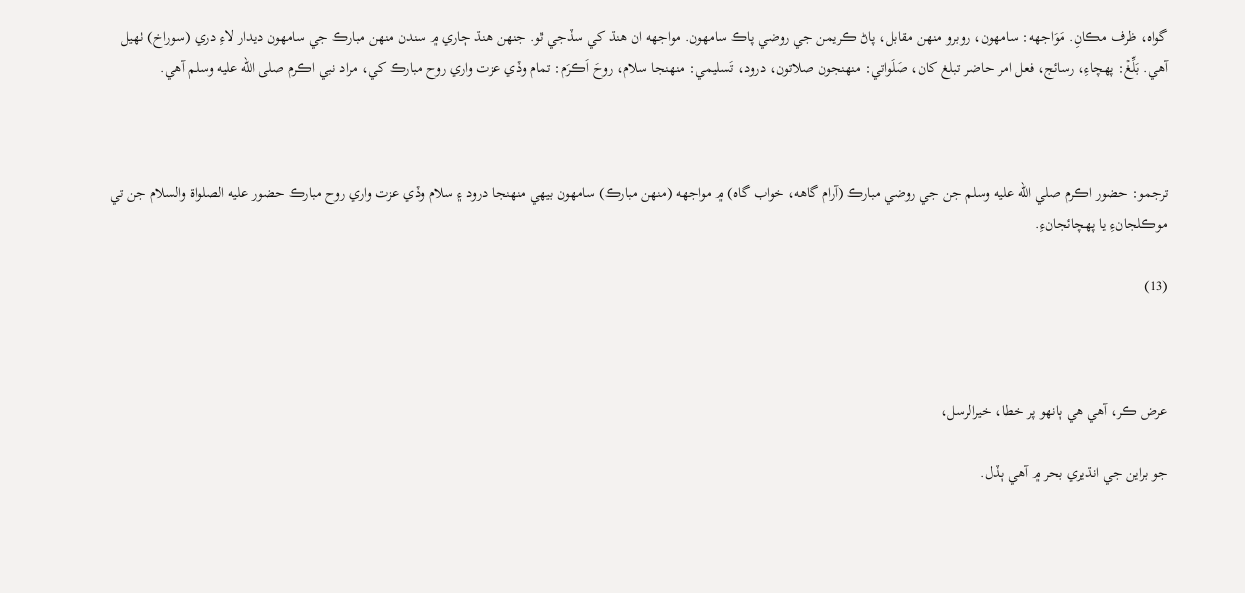گواه، ظرف مڪانِ. مَوَاجهه: سامهون، روبرو منهن مقابل، پاڻ ڪريمن جي روضي پاڪ سامهون. مواجهه ان هنڌ کي سڏجي ٿو. جنهن هنڌ ڄاري ۾ سندن منهن مبارڪ جي سامهون ديدار لاءِ دري (سوراخ) ٺهيل آهي. بَلِّغۡ: پهچاءِ، رسائج، فعل امر حاضر تبلغ کان، صَلَواتي: منهنجون صلاتون، درود، تَسليمي: منهنجا سلام، روحَ اَڪرَم: تمام وڏي عزت واري روح مبارڪ کي، مراد نبي اڪرم صلى الله عليه وسلم آهي.



ترجمو: حضور اڪرم صلي الله عليه وسلم جن جي روضي مبارڪ (آرام گاهه، خواب گاه) ۾ مواجهه (منهن مبارڪ) سامهون بيهي منهنجا درود ۽ سلام وڏي عزت واري روح مبارڪ حضور عليه الصلواة والسلام جن تي موڪلجانءِ يا پهچائجانءِ.

(13)



عرض ڪر، آهي هي ٻانهو پر خطا، خيرالرسل،

جو براين جي انڌيري بحر ۾ آهي ٻڏل.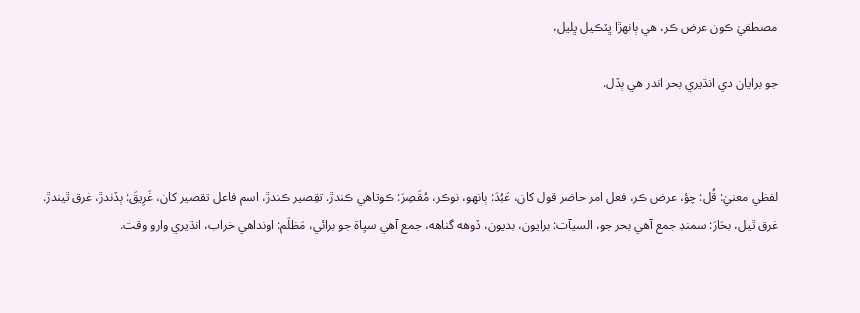مصطفيٰ ڪون عرض ڪر، هي ٻانهڙا ڀٽڪيل ڀليل،

جو برايان دي انڌيري بحر اندر هي ٻڏل.



لفظي معنيٰ: قُل: چؤ، عرض ڪر، فعل امر حاضر قول کان، عَبُدَ: ٻانهو، نوڪر، مُقَصِرَ: ڪوتاهي ڪندڙ. تقِصير ڪندڙ، اسم فاعل تقصير کان، غَرِيقَ: ٻڏندڙ، غرق ٿيندڙ. غرق ٿيل، بحَارَ: سمنڊ جمع آهي بحر جو، السيآت: برايون، بديون، ڏوهه گناهه، جمع آهي سيِاة جو برائي، مَظلَم: اونداهي خراب، انڌيري وارو وقت.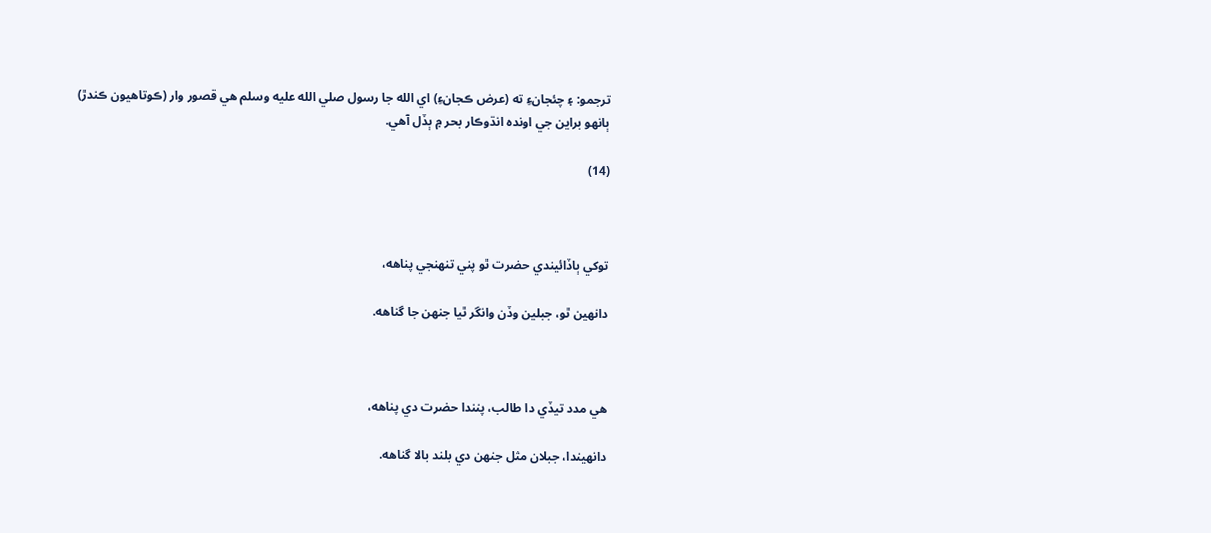ترجمو: ۽ چئجانءِ ته (عرض ڪجانءِ) اي الله جا رسول صلي الله عليه وسلم هي قصور وار (ڪوتاهيون ڪندڙ) ٻانهو براين جي اونده انڌوڪار بحر ۾ ٻڏل آهي.

(14)



توکي ٻاڏائيندي حضرت ٿو پني تنهنجي پناهه،

دانهين ٿو، جبلين وڏن وانگر ٿيا جنهن جا گناهه.



هي مدد تيڏي دا طالب، پنندا حضرت دي پناهه،

دانهيندا، جبلان مثل جنهن دي بلند بالا گناهه.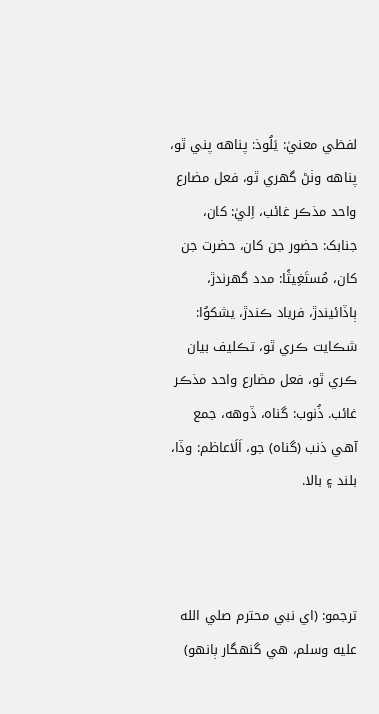لفظي معنيٰ: يَلُوذ: پناهه پني ٿو، پناهه وٺڻ گهري ٿو، فعل مضارع واحد مذڪر غائب، اِليٰ: کان، جنابک: حضور جن کان، حضرت جن کان، مُستَغِيثًا: مدد گهرندڙ، ٻاڏائيندڙ، فرياد ڪندڙ، يشکوُا: شڪايت ڪري ٿو، تڪليف بيان ڪري ٿو، فعل مضارع واحد مذڪر غائب. ذُنوب: گناه، ڏوهه، جمع آهي ذنب (گناه) جو، اَلَاعاظم: وڏا، بلند ۽ بالا.



ترجمو: (اي نبي محترم صلي الله عليه وسلم، هي گنهگار ٻانهو)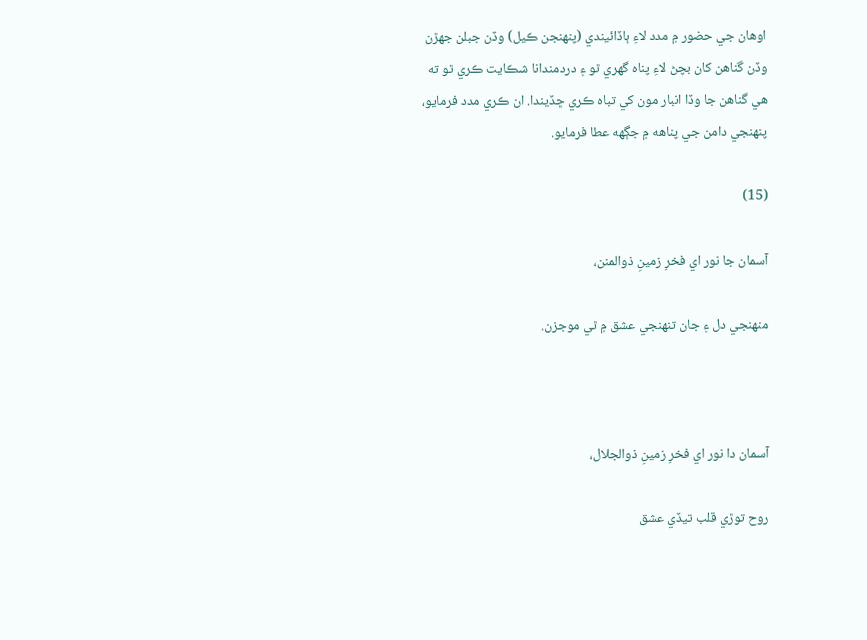اوهان جي حضور ۾ مدد لاءِ ٻاڏائيندي (پنهنجن ڪيل) وڏن جبلن جهڙن وڏن گناهن کان بچڻ لاءِ پناه گهري ٿو ۽ دردمندانا شڪايت ڪري ٿو ته هي گناهن جا وڏا انبار مون کي تباه ڪري ڇڏيندا. ان ڪري مدد فرمايو، پنهنجي دامن جي پناهه ۾ جڳهه عطا فرمايو.

(15)

آسمان جا نور اي فخرِ زمينِ ذوالمنن،

منهنجي دل ۽ جان تنهنجي عشق ۾ ٿي موجزن.



آسمان دا نور اي فخرِ زمينِ ذوالجلال،

روح توڙي قلب تيڏي عشق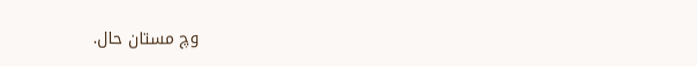وچ مستان حال.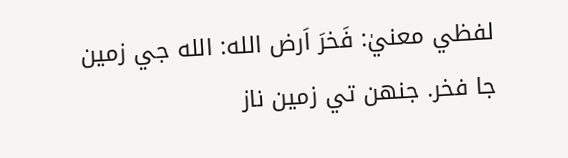لفظي معنيٰ: فَخرَ اَرض الله: الله جي زمين جا فخر. جنهن تي زمين ناز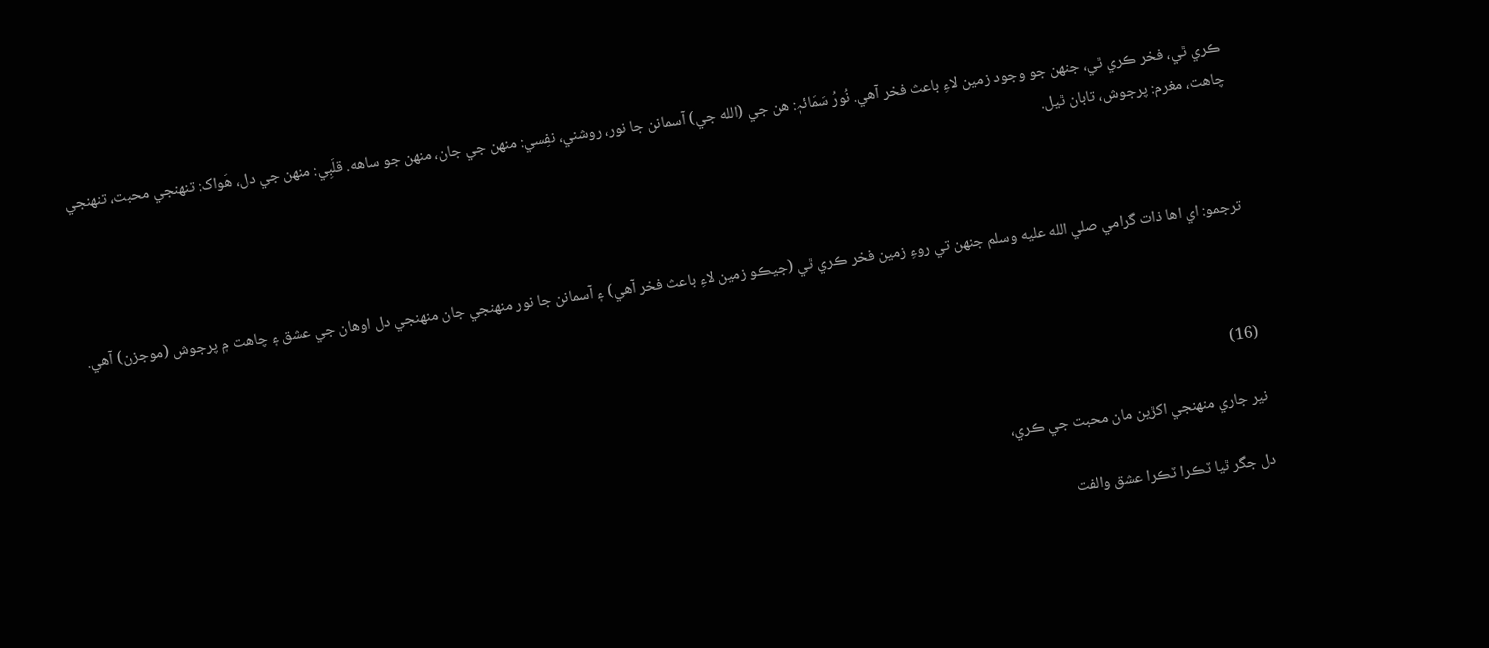ڪري ٿي، فخر ڪري ٿي، جنهن جو وجود زمين لاءِ باعث فخر آهي. نُورُ سَمَائہٖ: هن جي (الله جي) آسمانن جا نور، روشني، نفِسي: منهن جي جان، منهن جو ساهه. قلَبِي: منهن جي دل، هَواک: تنهنجي محبت، تنهنجي چاهت، مغرم: پرجوش، تابان ٿيل.



ترجمو: اي اها ذات گرامي صلي الله عليه وسلم جنهن تي روءِ زمين فخر ڪري ٿي (جيڪو زمين لاءِ باعث فخر آهي) ۽ آسمانن جا نور منهنجي جان منهنجي دل اوهان جي عشق ۽ چاهت ۾ پرجوش (موجزن) آهي.



(16)

نير جاري منهنجي اکڙين مان محبت جي ڪري،

دل جگر ٿيا ٽڪرا ٽڪرا عشق والفت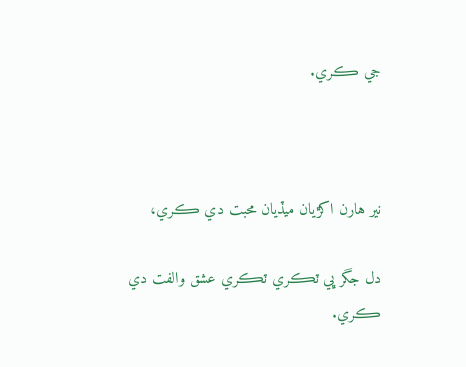جي ڪري.



نير هارن اکڙيان ميڏيان محبت دي ڪري،

دل جگر ڀي ٽڪري ٽڪري عشق والفت دي ڪري.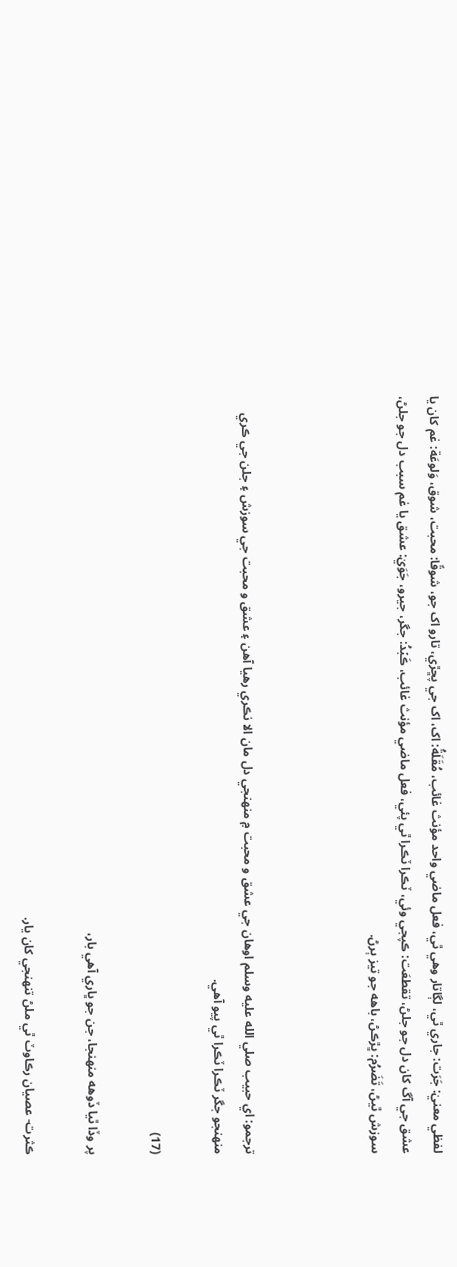لفظي معنيٰ: جَرَت: جاري ٿي، لڳاتار وهي ٿي، فعل ماضي واحد مؤنث غائب، مُقَلَةُ: اک، اک جي پڇڙي، تارو اک جو، شوقًا: محبت، شوق، وَلوعَة: غم کان يا عشق جي آگ کان دل جو جلڻ، تقطعَت: ڪپجي وئي، ٽڪرا ٽڪرا ٿي پئي، فعل ماضي مؤنث غائب، ڪَبۡدُ: جگر، جيرو، جَوَيٰ: عشق يا غم سبب دل جو جلڻ، سوزش ٿيڻ، تَضَرُم: ڀڙڪڻ، باهه جو تيز ٻرڻ.



ترجمو: اي حبيب صلي الله عليه وسلم اوهان جي عشق و محبت ۾ منهنجي دل مان الا نڪري رهيا آهن ۽ عشق و محبت جي سوزش ۽ جلن جي ڪري منهنجو جگر ٽڪرا ٽڪرا ٿي پيو آهي.

(17)

پر وڏا ٿيا ڏوهه منهنجا، جن جو ڀاري آهي بار،

ڪثرت- عصيان رڪاوٽ ٿي ملڻ تنهنجي کان يار.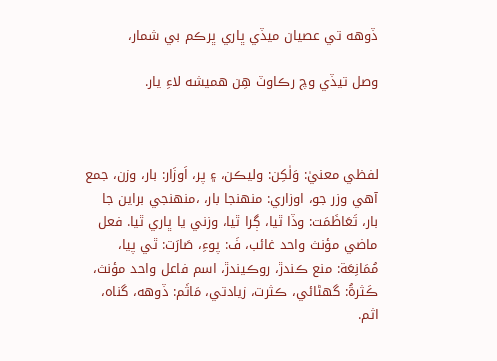ڏوهه تي عصيان ميڏي ڀاري ڀرڪم بي شمار،

وصل تيڏي وچ رڪاوٽ هِن هميشه لاءِ يار.



لفظي معنيٰ: وَلٰکِن: وليڪن، ۽ پر، اَوزَار: بار، وزن، جمع آهي وزر جو، اوزاري: منهنجا بار، ،منهنجي براين جا بار، تَعَاظَمَت: وڏا ٿيا، ڳرا ٿيا، وزني يا ڀاري ٿيا. فعل ماضي مؤنث واحد غائب، فَ: پوءِ، صَارَت: ٿي پيا، مُمَانِعَة: منع ڪندڙ، روڪيندڙ، اسم فاعل واحد مؤنث، ڪَثرةُ: گهڻائي، ڪثرت، زيادتي، مَاثَم: ڏوهه، گناه، اثم.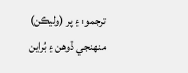ترجمو: ۽ پر (وليڪن) منهنجي ڏوهن ۽ بُراين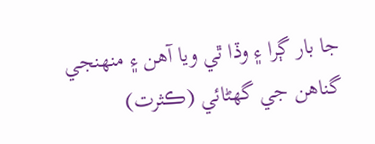جا بار ڳرا ۽ وڏا ٿي ويا آهن ۽ منهنجي گناهن جي گهڻائي (ڪثرت)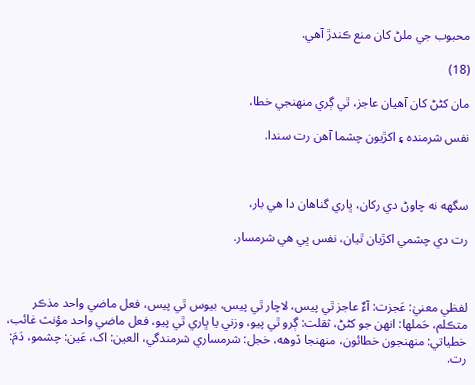محبوب جي ملڻ کان منع ڪندڙ آهي.

(18)

مان کڻڻ کان آهيان عاجز، ٿي ڳري منهنجي خطا،

نفس شرمنده ۽ اکڙيون چشما آهن رت سندا.



سگهه نه چاوڻ دي رکان، ڀاري گناهان دا هي بار،

رت دي چشمي اکڙيان ٿيان، نفس ڀي هي شرمسار.



لفظي معنيٰ: عَجزت: آءٌ عاجز ٿي پيس، لاچار ٿي پيس، بيوس ٿي پيس، فعل ماضي واحد مذڪر متڪلم، حَملها: انهن جو کڻڻ، ثقلت: ڳرو ٿي پيو، وزني يا ڀاري ٿي پيو، فعل ماضي واحد مؤنث غائب، خطياتي: منهنجون خطائون، منهنجا ڏوهه، خجل: شرمساري شرمندگي، العين: اک، عَين: چشمو، دَمَ: رت.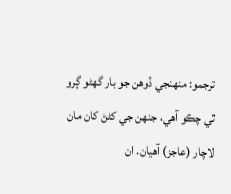ترجمو: منهنجي ڏوهن جو بار گهڻو ڳرو ٿي چڪو آهي، جنهن جي کڻڻ کان مان لاچار (عاجز) آهيان. ان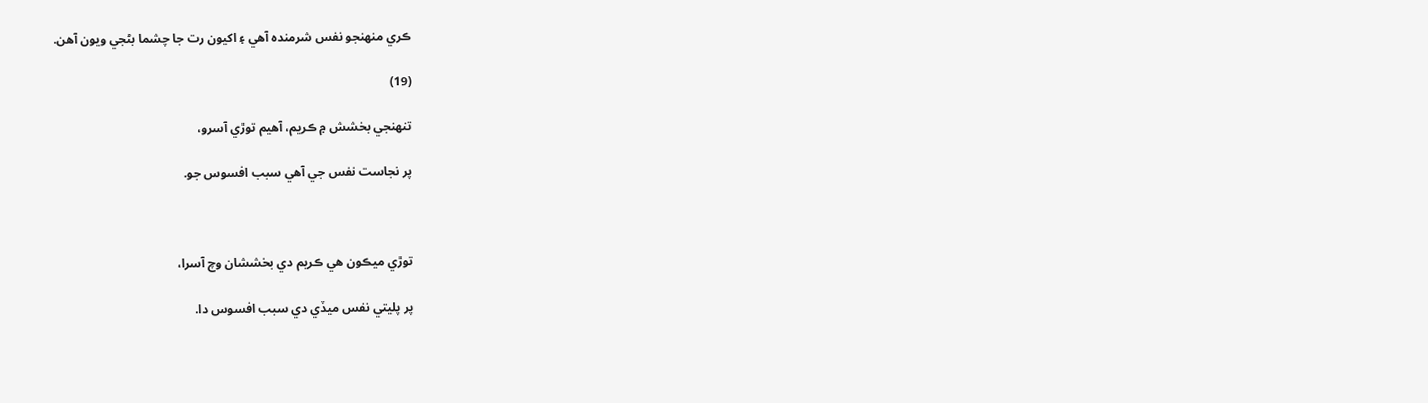ڪري منهنجو نفس شرمنده آهي ۽ اکيون رت جا چشما بڻجي ويون آهن.

(19)

تنهنجي بخشش ۾ ڪريم، آهيم توڙي آسرو،

پر نجاست نفس جي آهي سبب افسوس جو.



توڙي ميڪون هي ڪريم دي بخششان وچ آسرا،

پر پليتي نفس ميڏي دي سبب افسوس دا.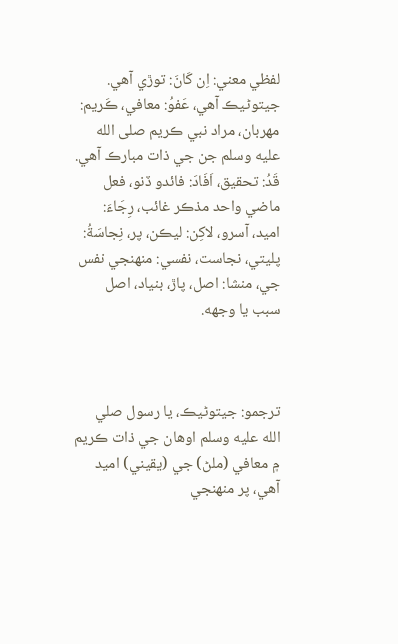لفظي معني: اِن کَانَ: توڙي آهي. جيتوڻيڪ آهي، عَفوُ: معافي، ڪَريم: مهربان، مراد نبي ڪريم صلى الله عليه وسلم جن جي ذات مبارڪ آهي. قَدُ: تحقيق، اَفَادَ: فائدو ڏنو، فعل ماضي واحد مذڪر غائب، رِجَاءَ: اميد، آسرو، لاکِن: ليڪن، پر، نِجاسَةُ: پليتي، نجاست، نفسي: منهنجي نفس جي، منشا: اصل، پاڙ، بنياد، اصل سبب يا وجهه.



ترجمو: جيتوڻيڪ، يا رسول صلي الله عليه وسلم اوهان جي ذات ڪريم ۾ معافي (ملڻ) جي (يقيني) اميد آهي، پر منهنجي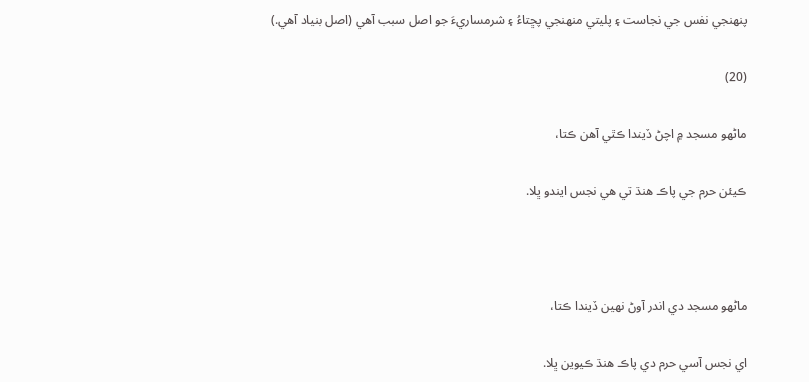پنهنجي نفس جي نجاست ۽ پليتي منهنجي پڇتاءُ ۽ شرمساريءَ جو اصل سبب آهي (اصل بنياد آهي.)

(20)

ماڻهو مسجد ۾ اچڻ ڏيندا ڪٿي آهن ڪتا،

ڪيئن حرم جي پاڪ هنڌ تي هي نجس ايندو ڀلا.



ماڻهو مسجد دي اندر آوڻ نهين ڏيندا ڪتا،

اي نجس آسي حرم دي پاڪ هنڌ ڪيوين ڀلا.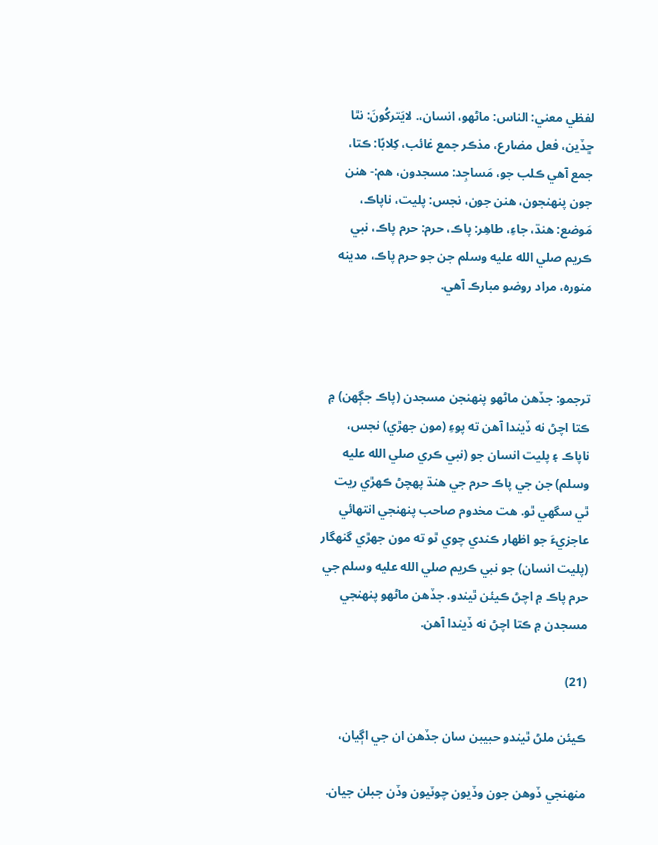لفظي معني: الناس: ماڻهو، انسان،. لايَترکُونَ: نٿا ڇڏين، فعل مضارع، مذڪر جمع غائب، کِلابًا: ڪتا، جمع آهي ڪلب جو، مَساجِد: مسجدون، هم:- هنن جون پنهنجون، هنن جون، نجس: پليت، ناپاڪ، مَوضع: هنڌ، جاءِ، طاهِر: پاڪ، حرم: حرم پاڪ، نبي ڪريم صلي الله عليه وسلم جن جو حرم پاڪ، مدينه منوره، مراد روضو مبارڪ آهي.



ترجمو: جڏهن ماڻهو پنهنجن مسجدن (پاڪ جڳهن) ۾ ڪتا اچڻ نه ڏيندا آهن ته پوءِ (مون جهڙي) نجس، ناپاڪ ۽ پليت انسان جو (نبي ڪري صلي الله عليه وسلم) جن جي پاڪ حرم جي هنڌ پهچڻ ڪهڙي ريت ٿي سگهي ٿو. هت مخدوم صاحب پنهنجي انتهائي عاجزيءَ جو اظهار ڪندي چوي ٿو ته مون جهڙي گنهگار (پليت انسان) جو نبي ڪريم صلي الله عليه وسلم جي حرم پاڪ ۾ اچڻ ڪيئن ٿيندو. جڏهن ماڻهو پنهنجي مسجدن ۾ ڪتا اچڻ نه ڏيندا آهن.

(21)

ڪيئن ملڻ ٿيندو حبيبن سان جڏهن ان جي اڳيان،

منهنجي ڏوهن جون وڏيون چوٽيون وڏن جبلن جيان.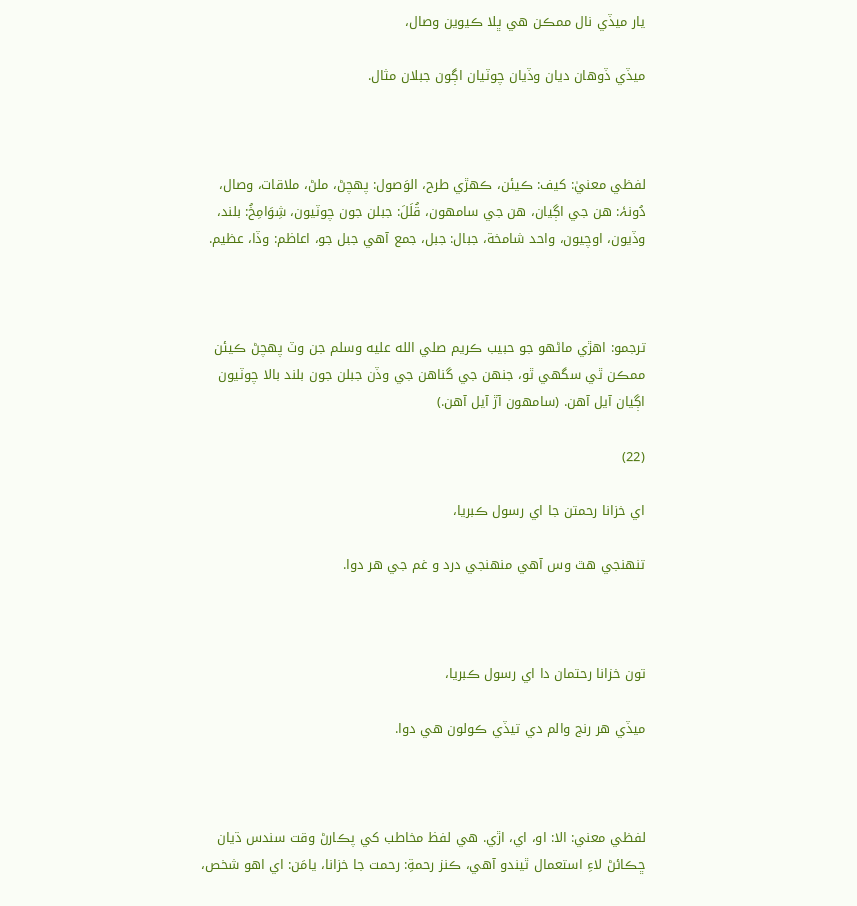يار ميڏي نال ممڪن هي ڀلا ڪيوين وصال،

ميڏي ڏوهان ديان وڏيان چوٽيان اڳون جبلان مثال.



لفظي معنيٰ: کيف: ڪيئن، ڪهڙي طرح، الوَصول: پهچڻ، ملڻ، ملاقات، وصال، دُونہٗ: هن جي اڳيان، هن جي سامهون، قُلَلَ: جبلن جون چوٽيون، شِوَامِخُ: بلند، وڏيون، اوچيون، واحد شامخة، جبال: جبل، جمع آهي جبل جو، اعاظم: وڏا، عظيم.



ترجمو: اهڙي ماڻهو جو حبيب ڪريم صلي الله عليه وسلم جن وٽ پهچڻ ڪيئن ممڪن ٿي سگهي ٿو، جنهن جي گناهن جي وڏن جبلن جون بلند بالا چوٽيون اڳيان آيل آهن. (سامهون آڙ آيل آهن.)

(22)

اي خزانا رحمتن جا اي رسول ڪبريا،

تنهنجي هٿ وس آهي منهنجي درد و غم جي هر دوا.



تون خزانا رحتمان دا اي رسول ڪبريا،

ميڏي هر رنج والم دي تيڏي ڪولون هي دوا.



لفظي معني: الا: او، اي، اڙي. هي لفظ مخاطب کي پڪارڻ وقت سندس ڌيان ڇڪائڻ لاءِ استعمال ٿيندو آهي، ڪنز رحمةِ: رحمت جا خزانا، يامَن: اي اهو شخص،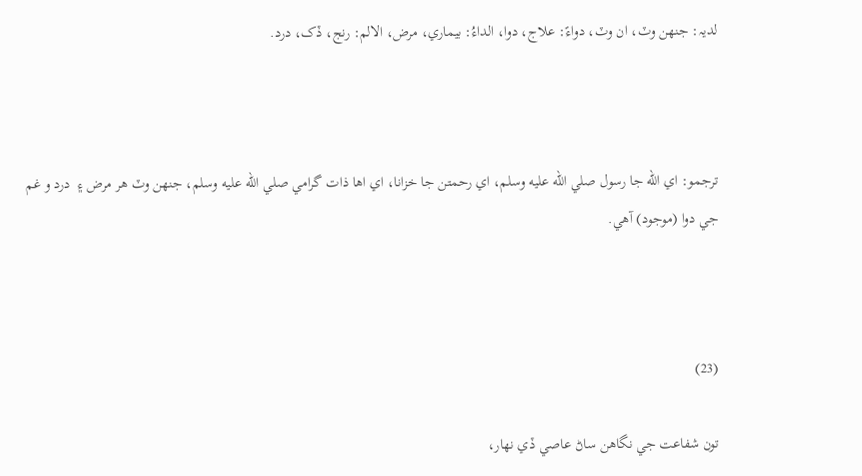لديہ: جنهن وٽ، ان وٽ، دواءً: علاج، دوا، الداءُ: بيماري، مرض، الالم: رنج، ڏک، درد.



ترجمو: اي الله جا رسول صلي الله عليه وسلم، اي رحمتن جا خزانا، اي اها ذات گرامي صلي الله عليه وسلم، جنهن وٽ هر مرض ۽  درد و غم جي دوا (موجود) آهي.



(23)

تون شفاعت جي نگاهن ساڻ عاصي ڏي نهار،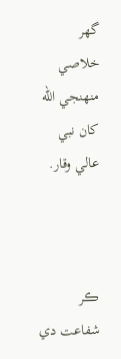گهر خلاصي منهنجي الله کان نبي عالي وقار.



ڪر شفاعت دي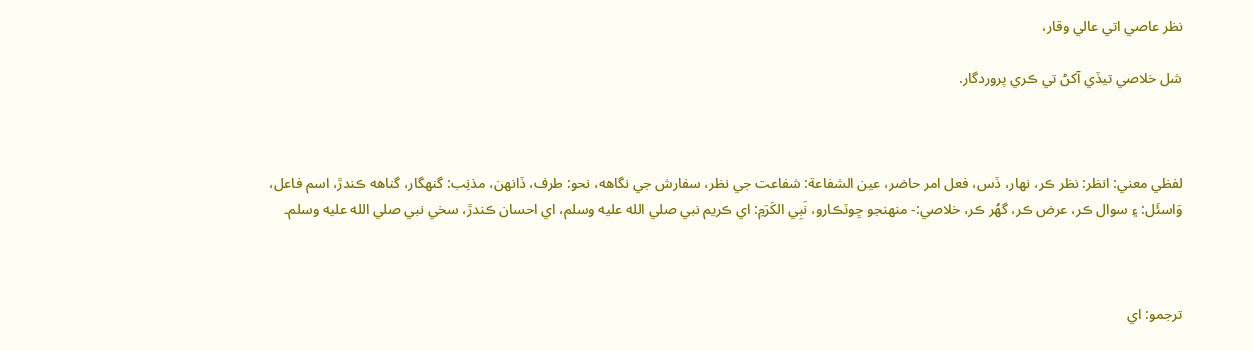نظر عاصي اتي عالي وقار،

شل خلاصي تيڏي آکڻ تي ڪري پروردگار.



لفظي معني: انظر: نظر ڪر، نهار، ڏس، فعل امر حاضر، عين الشفاعة: شفاعت جي نظر، سفارش جي نگاهه، نحو: طرف، ڏانهن، مذنِب: گنهگار، گناهه ڪندڙ، اسم فاعل، وَاسئَل: ۽ سوال ڪر، عرض ڪر، گهُر ڪر، خلاصي:- منهنجو ڇوٽڪارو، نَبِي الکَرَمِ: اي ڪريم نبي صلي الله عليه وسلم، اي احسان ڪندڙ، سخي نبي صلي الله عليه وسلم۔



ترجمو: اي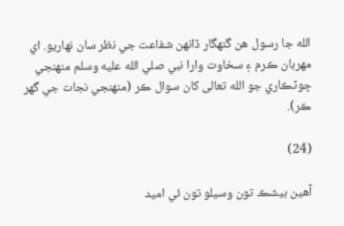الله جا رسول هن گنهگار ڏانهن شفاعت جي نظر سان نهاريو. اي مهربان ڪرم ۽ سخاوت وارا نبي صلي الله عليه وسلم منهنجي ڇوٽڪاري جو الله تعالى کان سوال ڪر (منهنجي نجات جي گهر ڪر).

(24)

آهين بيشڪ تون وسيلو تون ئي اميد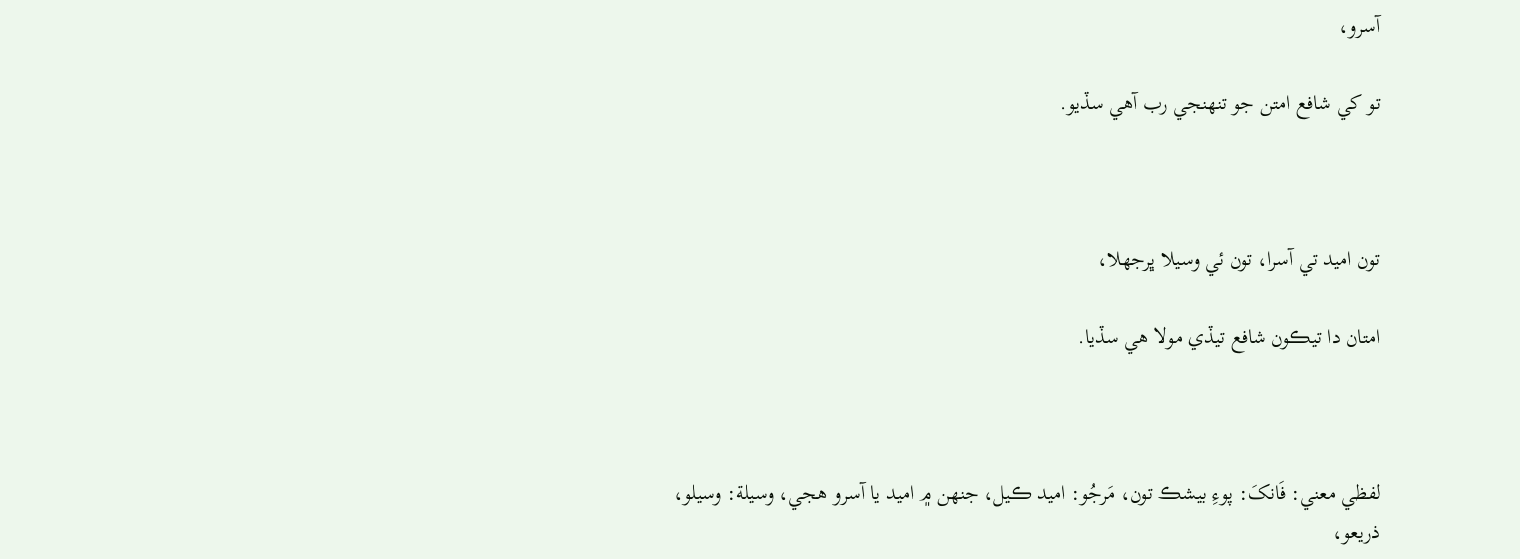آسرو،

تو کي شافع امتن جو تنهنجي رب آهي سڏيو.



تون اميد تي آسرا، تون ئي وسيلا ڀرجهلا،

امتان دا تيڪون شافع تيڏي مولا هي سڏيا.



لفظي معني: فَانکَ: پوءِ بيشڪ تون، مَرجُو: اميد ڪيل، جنهن ۾ اميد يا آسرو هجي، وسيلة: وسيلو، ذريعو،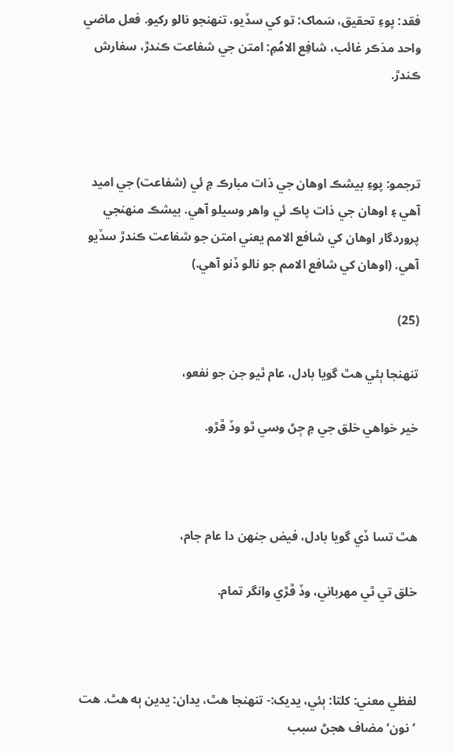فقد: پوءِ تحقيق، سَماک: تو کي سڏيو، تنهنجو نالو رکيو. فعل ماضي واحد مذڪر غائب، شافِع الامُمِ: امتن جي شفاعت ڪندڙ، سفارش ڪندڙ.



ترجمو: پوءِ بيشڪ اوهان جي ذات مبارڪ ۾ ئي (شفاعت) جي اميد آهي ۽ اوهان جي ذات پاڪ ئي واهر وسيلو آهي. بيشڪ منهنجي پروردگار اوهان کي شافع الامم يعني امتن جو شفاعت ڪندڙ سڏيو آهي. (اوهان کي شافع الامم جو نالو ڏنو آهي.)

(25)

تنهنجا ٻئي هٿ گويا بادل، عام ٿيو جن جو نفعو،

خير خواهي خلق جي ۾ ڄڻ وسي ٿو وڏ ڦڙو.



هٿ تسا ڏي گويا بادل، فيض جنهن دا عام جام،

خلق تي ٿي مهرباني، وڏ ڦڙي وانگر تمام.



لفظي معني: کلتا: ٻئي، يديک:- تنهنجا هٿ، يدان: يدين ٻه هٿ. هت ’نون‘ مضاف هجڻ سبب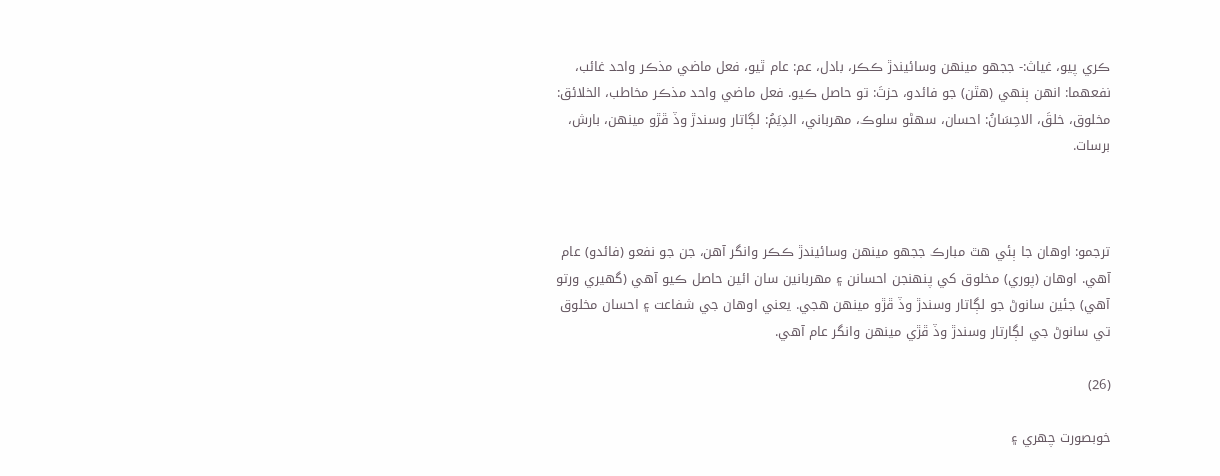ڪري پيو، غياث:- ججهو مينهن وسائيندڙ ڪڪر، بادل، عم: عام ٿيو، فعل ماضي مذڪر واحد غائب، نفعهما: انهن ٻنهي (هٿن) جو فائدو، حزتَ: تو حاصل ڪيو. فعل ماضي واحد مذڪر مخاطب، الخلائق: مخلوق، خلقَ، الاحِسَانُ: احسان، سهڻو سلوڪ، مهرباني، الدِيَمُ: لڳاتار وسندڙ وڏ ڦڙو مينهن، بارش، برسات.



ترجمو: اوهان جا ٻئي هٿ مبارڪ ججهو مينهن وسائيندڙ ڪڪر وانگر آهن، جن جو نفعو (فائدو) عام آهي. اوهان (پوري) مخلوق کي پنهنجن احسانن ۽ مهربانين سان ائين حاصل ڪيو آهي (گهيري ورتو آهي) جئين سانوڻ جو لڳاتار وسندڙ وڏ ڦڙو مينهن هجي. يعني اوهان جي شفاعت ۽ احسان مخلوق تي سانوڻ جي لڳارتار وسندڙ وڏ ڦڙي مينهن وانگر عام آهي.

(26)

خوبصورت چهري ۽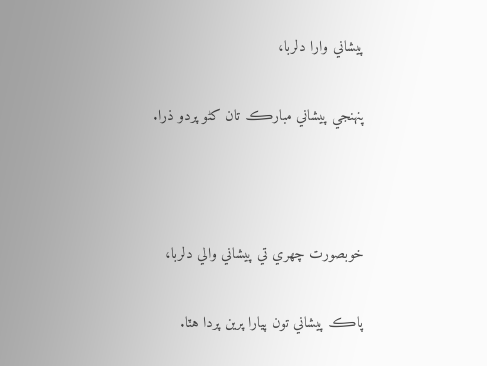پيشاني وارا دلربا،

پنهنجي پيشاني مبارڪ تان کڻو پردو ذرا.



خوبصورت چهري تي پيشاني والي دلربا،

پاڪ پيشاني تون پيارا پرين پردا هٽا.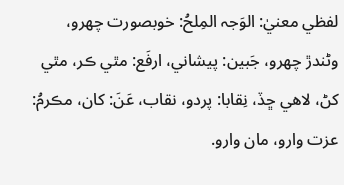لفظي معنيٰ: الوَجہ المِلحُ: خوبصورت چهرو، وڻندڙ چهرو، جَبين: پيشاني، ارفَع: مٿي ڪر، مٿي کڻ، لاهي ڇڏ، نِقابا: پردو، نقاب، عَنَ: کان، مڪرمُ: عزت وارو، مان وارو.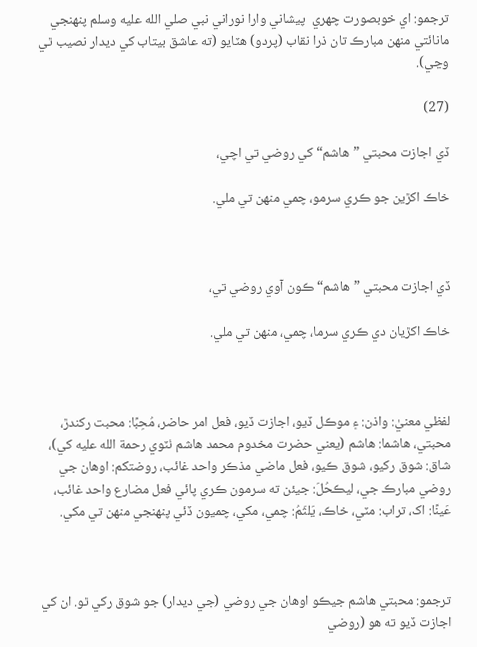ترجمو: اي خوبصورت چهري  پيشاني وارا نوراني نبي صلي الله عليه وسلم پنهنجي مانائتي منهن مبارڪ تان ذرا نقاب (پردو) هٽايو (ته عاشق بيتاب کي ديدار نصيب ٿي وڃي).

(27)

ڏي اجازت محبتي ”هاشم“ کي روضي تي اچي،

خاڪ اکڙين جو ڪري سرمو، چمي منهن تي ملي.



ڏي اجازت محبتي ”هاشم“ ڪون آوي روضي تي،

خاڪ اکڙيان دي ڪري سرما، چمي، منهن تي ملي.



لفظي معنيٰ: واذن: ۽ موڪل ڏيو، اجازت ڏيو، فعل امر حاضر، مُحِبًا: محبت رکندڙ، محبتي، هاشما: هاشم (يعني حضرت مخدوم محمد هاشم ٺٽوي رحمة الله عليه کي)، شاق: شوق رکيو، شوق ڪيو، فعل ماضي مذڪر واحد غائب، روضتکم: اوهان جي روضي مبارڪ جي، ليڪحُلَ: جيئن ته سرمون ڪري پائي فعل مضارع واحد غائب، عَينًا: اک، تراب: مٽي، خاڪ، يَلثَمُ: چمي، مکي، چميون ڏئي پنهنجي منهن تي مکي.



ترجمو: محبتي هاشم جيڪو اوهان جي روضي (جي ديدار) جو شوق رکي ٿو. ان کي اجازت ڏيو ته هو (روضي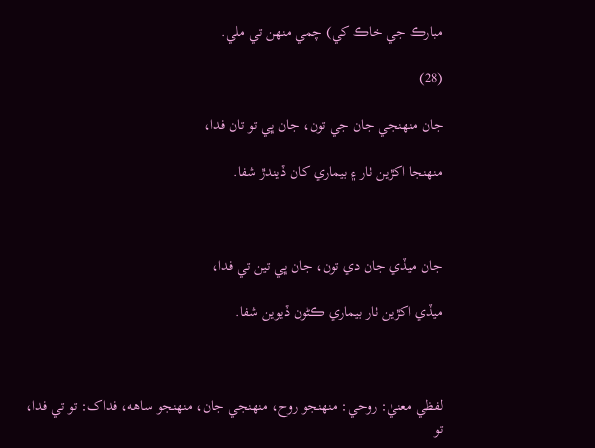مبارڪ جي خاڪ کي) چمي منهن تي ملي.

(28)

جان منهنجي جان جي تون، جان ڀي تو تان فدا،

منهنجا اکڙين ٺار ۽ بيماري کان ڏيندڙ شفا.



جان ميڏي جان دي تون، جان ڀي تين تي فدا،

ميڏي اکڙين ٺار بيماري ڪڻون ڏيوين شفا.



لفظي معنيٰ: روحي: منهنجو روح، منهنجي جان، منهنجو ساهه، فداک: تو تي فدا، تو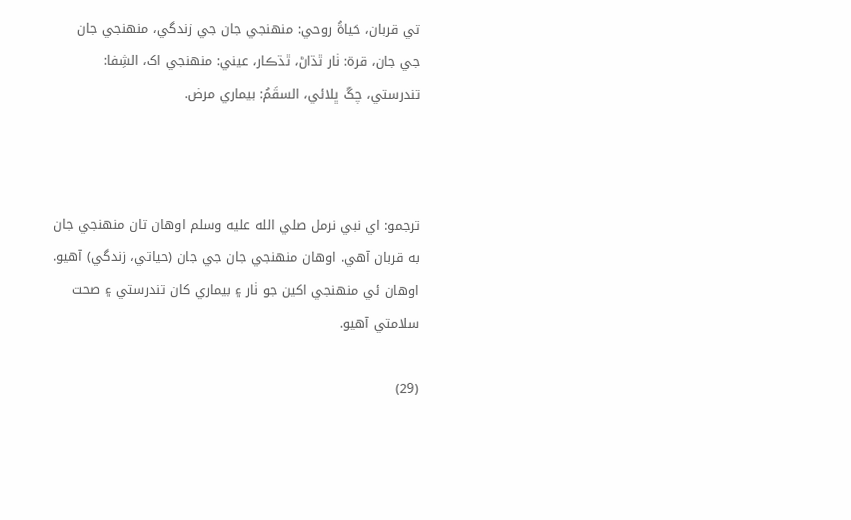تي قربان، حَياةُ روحي: منهنجي جان جي زندگي، منهنجي جان جي جان، قرة: ٺار ٿڌاڻ، ٿڌڪار، عيني: منهنجي اک، الشِفا: تندرستي، چڱ ڀلائي، السقَمُ: بيماري مرض.



ترجمو: اي نبي نرمل صلي الله عليه وسلم اوهان تان منهنجي جان به قربان آهي. اوهان منهنجي جان جي جان (حياتي، زندگي) آهيو. اوهان ئي منهنجي اکين جو ٺار ۽ بيماري کان تندرستي ۽ صحت سلامتي آهيو.

(29)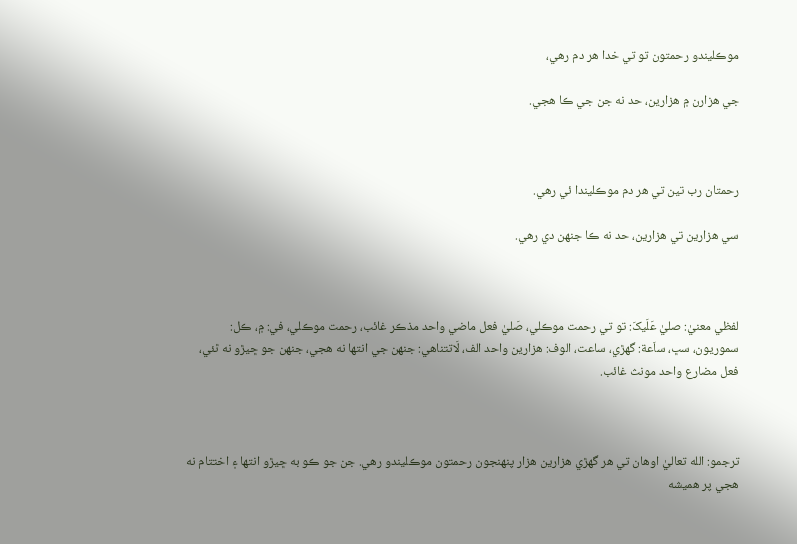موڪليندو رحمتون تو تي خدا هر دم رهي،

جي هزارن ۾ هزارين، حد نه جن جي ڪا هجي.



رحمتان رب تين تي هر دم موڪليندا ئي رهي.

سي هزارين تي هزارين، حد نه ڪا جنهن دي رهي.



لفظي معنيٰ: صليٰ عَلَيکَ: تو تي رحمت موڪلي، صَليٰ فعل ماضي واحد مذڪر غائب، رحمت موڪلي، في: ۾، ڪل: سموريون، سڀ، ساَعة: گهڙي، ساعت، الوف: هزارين واحد الف، لَاتتناهي: جنهن جي انتها نه هجي، جنهن جو ڇيڙو نه ٿئي، فعل مضارع واحد مونث غائب.



ترجمو: الله تعاليٰ اوهان تي هر گهڙي هزارين هزار پنهنجون رحمتون موڪليندو رهي. جن جو ڪو به ڇيڙو انتها ۽ اختتام نه هجي پر هميشه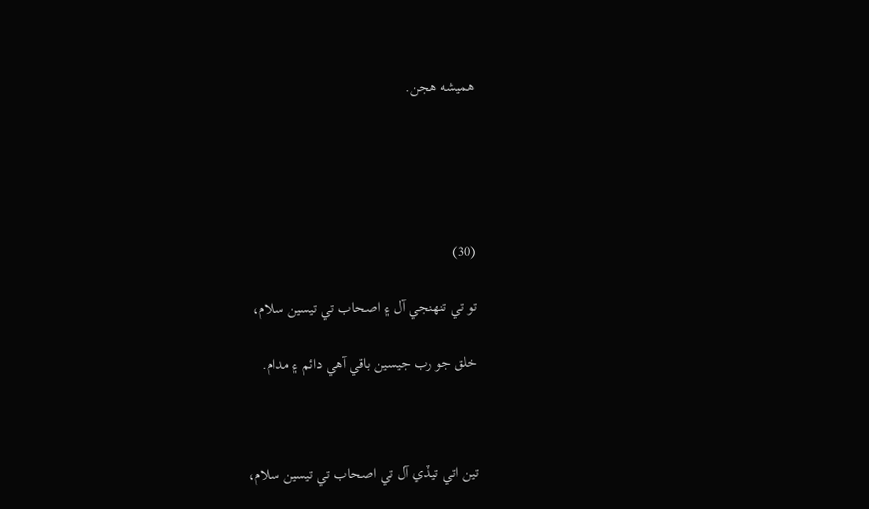هميشه هجن.





(30)

تو تي تنهنجي آل ۽ اصحاب تي تيسين سلام،

خلق جو رب جيسين باقي آهي دائم ۽ مدام.



تين اتي تيڏي آل تي اصحاب تي تيسين سلام،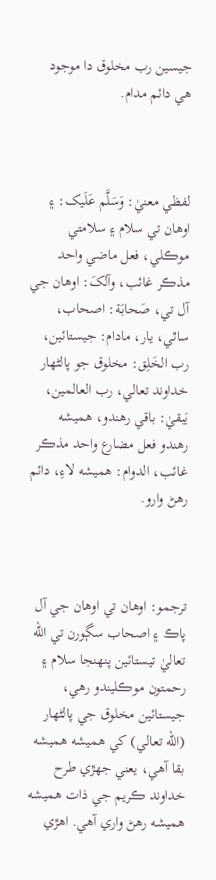جيسين رب مخلوق دا موجود هي دائم مدام.



لفظي معنيٰ: وَسَلَّم عَلَيک: ۽ اوهان تي سلام ۽ سلامتي موڪلي، فعل ماضي واحد مذڪر غائب، وآلکَ: اوهان جي آل تي، صَحابَة: اصحاب، ساٿي، يار، مادام: جيستائين، رب الخَلِق: مخلوق جو پالڻهار خداوند تعالي، رب العالمين، يَبقيٰ: باقي رهندو، هميشه رهندو فعل مضارع واحد مذڪر غائب، الدوام: هميشه لاءِ، دائم رهڻ وارو.



ترجمو: اوهان تي اوهان جي آل پاڪ ۽ اصحاب سڳورن تي الله تعاليٰ تيستائين پنهنجا سلام ۽ رحمتون موڪليندو رهي، جيستائين مخلوق جي پالڻهار (الله تعالي) کي هميشه هميشه بقا آهي، يعني جهڙي طرح خداوند ڪريم جي ذات هميشه هميشه رهڻ واري آهي. اهڙي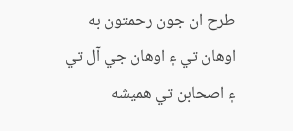طرح ان جون رحمتون به اوهان تي ۽ اوهان جي آل تي ۽ اصحابن تي هميشه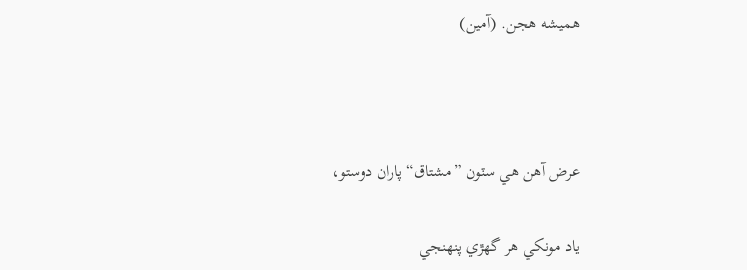هميشه هجن. (آمين)



عرض آهن هي سٽون ”مشتاق“ پاران دوستو،

ياد مونکي هر گهڙي پنهنجي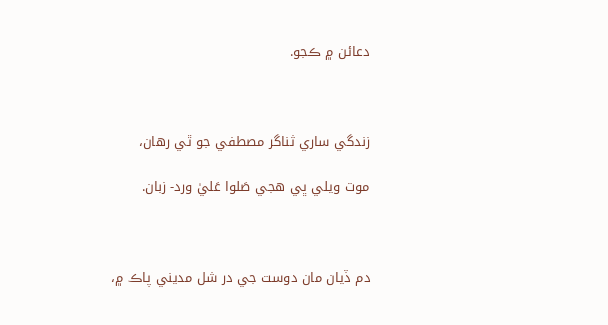دعائن ۾ ڪجو.



زندگي ساري ثناگر مصطفي جو ٿي رهان،

موت ويلي ڀي هجي صَلوا عَليٰ ورد- زبان.



دم ڏيان مان دوست جي در شل مديني پاڪ ۾،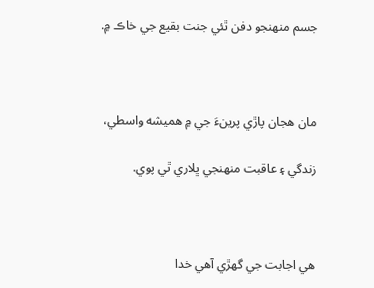جسم منهنجو دفن ٿئي جنت بقيع جي خاڪ ۾.



مان هجان پاڙي پرينءَ جي ۾ هميشه واسطي،

زندگي ۽ عاقبت منهنجي ڀلاري ٿي پوي.



هي اجابت جي گهڙي آهي خدا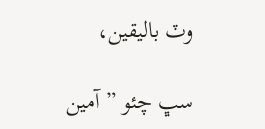وٽ باليقين،

سڀ چئو ”آمين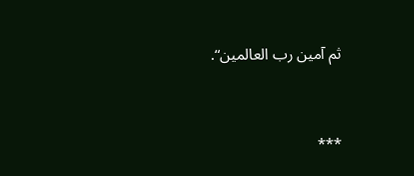ثم آمين رب العالمين“.



***